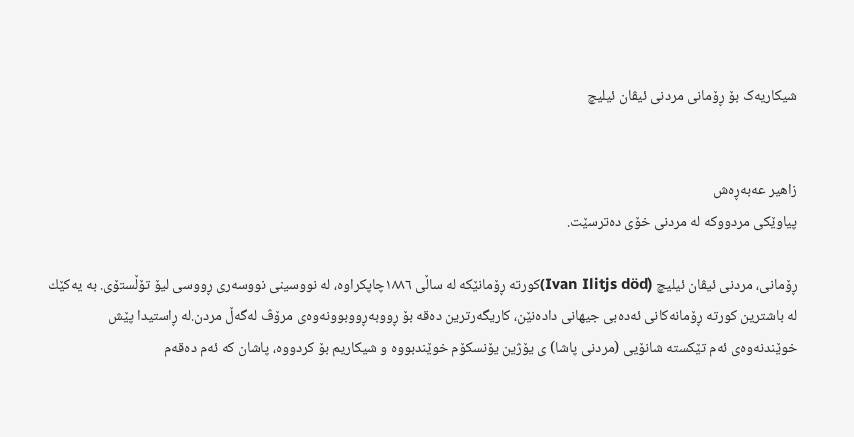شیکاریەک بۆ ڕۆمانی مردنی ئیڤان ئیلیچ


زاهیر عەبەڕەش
پیاوێکی مردووکە لە مردنی خۆی دەترسێت.

ڕۆمانی، مردنی ئیڤان ئیلیچ (Ivan Ilitjs död)کورتە ڕۆمانێکە لە ساڵی ١٨٨٦چاپکراوە، لە نووسینی نووسەری ڕووسی لیۆ تۆڵستۆی. بە یەکێك لە باشترین کورتە ڕۆمانەکانی ئەدەبی جیهانی دادەنێن، کاریگەرترین دەقە بۆ ڕووبەڕووبوونەوەی مرۆڤ لەگەڵ مردن.لە ڕاستیدا پێش خوێندنەوەی ئەم تێکستە شانۆیی (مردنی پاشا) ی یۆژین یۆنسکۆم خوێندبووە و شیکاریم بۆ کردووە، پاشان کە ئەم دەقەم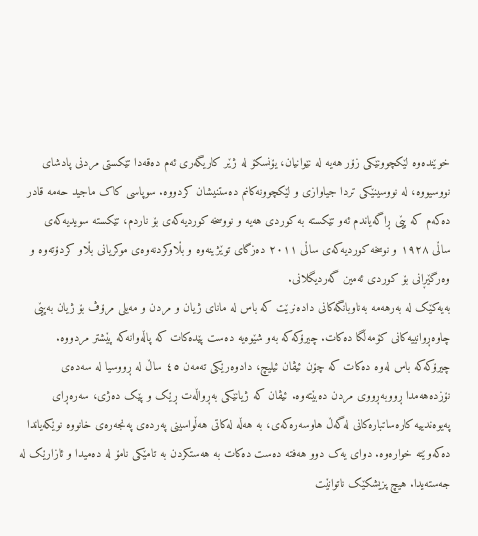خوێندەوە لێکچوونێکی زۆر هەیە لە نێوانیان، یۆنسکۆ لە ژێر کاریگەری ئەم دەقەدا تێکستی مردنی پادشای نووسیووە، لە نووسینێکی تردا جیاوازی و لێکچوونەکانم دەستنیشان کردووە. سوپاسی کاک ماجید حەمە قادر دەکەم کە پێی ڕاگەیاندم ئەو تێکستە بە کوردی هەیە و نووسخە کوردیەکەی بۆ ناردم، تێکستە سویدیەکەی ساڵی ١٩٢٨ و نوسخە کوردیەکەی ساڵی ٢٠١١ دەزگای توێژینەوە و بڵاوکردنەوەی موکریانی بڵاو کردۆتەوە و وەرگێڕانی بۆ کوردی ئەمین گەردیگلانی.
بەیەکێک لە بەرهەمە بەناوبانگەکانی دادەنرێت کە باس لە مانای ژیان و مردن و مەیلی مرۆڤ بۆ ژیان بەپێی چاوەڕوانییەکانی کۆمەڵگا دەکات. چیرۆکەکە بەو شێوەیە دەست پێدەکات کە پاڵەوانەکە پێشتر مردووە. چیرۆکەکە باس لەوە دەکات کە چۆن ئیڤان ئیلیچ، دادوەرێکی تەمەن ٤٥ ساڵ لە ڕووسیا لە سەدەی نۆزدەهەمدا ڕووبەڕووی مردن دەبێتەوە. ئیڤان کە ژیانێکی بەڕواڵەت ڕێک و پێک دەژی، سەرەڕای پەیوەندییە کارەساتبارەکانی لەگەڵ هاوسەرەکەی، بە هەڵە لەکاتی هەڵواسینی پەردەی پەنجەرەی خانووە نوێکەیاندا دەکەوێتە خوارەوە. دوای یەک دوو هەفتە دەست دەکات بە هەستکردن بە تامێکی نامۆ لە دەمیدا و ئازارێک لە جەستەیدا. هیچ پزیشکێک ناتوانێت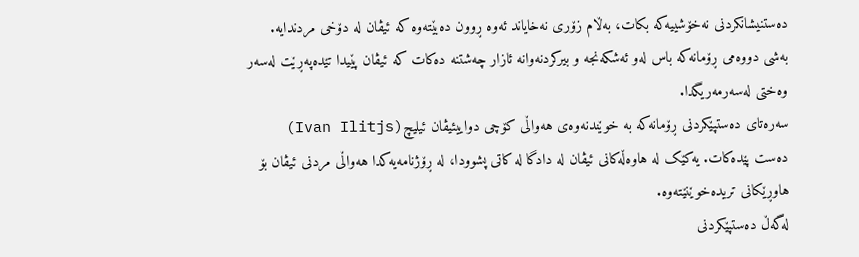دەستنیشانکردنی نەخۆشییەکە بکات، بەڵام زۆری نەخایاند ئەوە ڕوون دەبێتەوە کە ئیڤان لە دۆخی مردندایە.
بەشی دووەمی ڕۆمانەکە باس لەو ئەشکەنجە و بیرکردنەوانە ئازار چەشتنە دەکات کە ئیڤان پێیدا تێدەپەڕێت لەسەر وەختی لەسەرمەریگدا.
سەرەتای دەستپێکردنی ڕۆمانەکە بە خوێندنەوەی هەواڵی کۆچی دواییئیڤان ئیلیچ(Ivan Ilitjs) دەست پێدەکات. یەکێک لە هاوەڵەکانی ئیڤان لە دادگا لە کاتی پشوودا، لە ڕۆژنامەیەکدا هەواڵی مردنی ئیڤان بۆ هاوڕێکانی تریدەخوێنێتەوە.
لەگەڵ دەستپێکردنی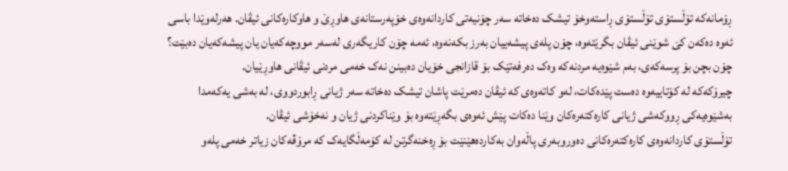ڕۆمانەکە تۆڵستۆی تۆڵستۆی ڕاستەوخۆ تیشک دەخاتە سەر چۆنیەتی کاردانەوەی خۆپەرستانەی هاوڕێ و هاوکارەکانی ئیڤان. هەرلەوێدا باسی ئەوە دەکەن کێ شوێنی ئیڤان بگرێتەوە، چۆن پلەی پیشەییان بەرز بکەنەوە، ئەمە چۆن کاریگەری لەسەر مووچەکەیان یان پیشەکەیان دەبێت؟ چۆن بچن بۆ پرسەکەی، بەم شێوەیە مردنەکە وەک دەرفەتێک بۆ قازانجی خۆیان دەبینن نەک خەمی مردنی ئیڤانی هاوڕێیان.
چیرۆکەکە لە کۆتاییەوە دەست پێدەکات، لەو کاتەوەی کە ئیڤان دەمرێت پاشان تیشک دەخاتە سەر ژیانی ڕابوردووی، لە بەشی یەکەمدا بەشێوەیەکی ڕووکەشی ژیانی کارەکتەرەکان وێنا دەکات پێش ئەوەی بگەڕێتەوە بۆ وێناکردنی ژیان و نەخۆشی ئیڤان.
تۆڵستۆی کاردانەوەی کارەکتەرەکانی دەوروبەری پاڵەوان بەکاردەهێنێت بۆ ڕەخنەگرتن لە کۆمەڵگایەک کە مرۆڤەکان زیاتر خەمی پلەو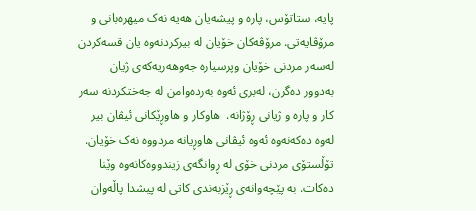پایە، ستاتۆس، پارە و پیشەیان هەیە نەک میهرەبانی و مرۆڤایەتی. مرۆڤەکان خۆیان لە بیرکردنەوە یان قسەکردن لەسەر مردنی خۆیان وپرسیارە جەوهەریەکەی ژیان  بەدوور دەگرن، لەبری ئەوە بەردەوامن لە جەختکردنە سەر کار و پارە و ژیانی ڕۆژانە.  هاوکار و هاوڕێکانی ئیڤان بیر لەوە دەکەنەوە ئەوە ئیڤانی هاوڕیانە مردووە نەک خۆیان.
تۆڵستۆی مردنی خۆی لە ڕوانگەی زیندووەکانەوە وێنا دەکات. بە پێچەوانەی ڕێزبەندی کاتی لە پیشدا پاڵەوان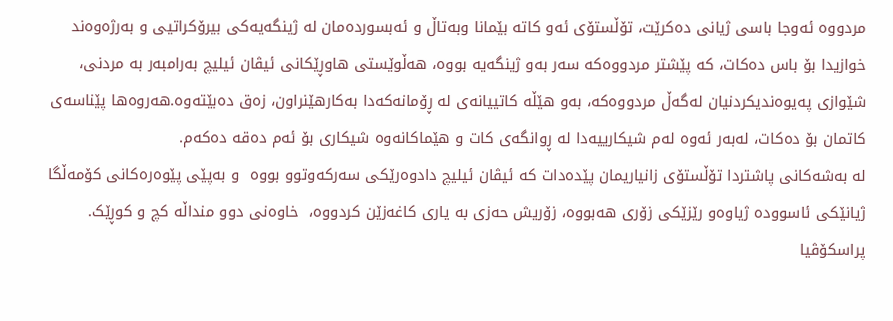مردووە ئەوجا باسی ژیانی دەکرێت، تۆڵستۆی ئەو کاتە بێمانا وبەتاڵ و ئەبسوردەمان لە ژینگەیەکی بیرۆکراتیی و بەرژەوەند خوازیدا بۆ باس دەکات، کە پێشتر مردووەکە سەر بەو ژینگەیە بووە، هەڵوێستی هاوڕێکانی ئیڤان ئیلیچ بەرامبەر بە مردنی، شێوازی پەیوەندیکردنیان لەگەڵ مردووەکە، بەو هێڵە کاتییانەی لە ڕۆمانەکەدا بەکارهێنراون، زەق دەبێتەوە.هەروەها پێناسەی کاتمان بۆ دەکات، لەبەر ئەوە لەم شیکارییەدا لە ڕوانگەی کات و هێماکانەوە شیکاری بۆ ئەم دەقە دەکەم.
لە بەشەکانی پاشتردا تۆڵستۆی زانیاریمان پێدەدات کە ئیڤان ئیلیچ دادوەرێکی سەرکەوتوو بووە  و بەپێی پێوەرەکانی کۆمەڵگا ژیانێکی ئاسوودە ژیاوەو رێزێکی زۆری هەبووە، زۆریش حەزی بە یاری کاغەزێن کردووە،  خاوەنی دوو منداڵە کچ و کوڕێک.  پراسکۆڤیا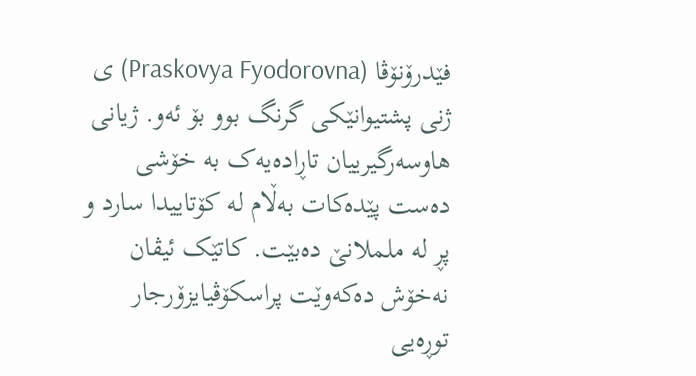فێدرۆنۆڤا (Praskovya Fyodorovna) ی ژنی پشتیوانێکی گرنگ بوو بۆ ئەو. ژیانی هاوسەرگیرییان تاڕادەیەک بە خۆشی دەست پێدەکات بەڵام لە کۆتاییدا سارد و پڕ لە ململانێ دەبێت. کاتێک ئیڤان نەخۆش دەکەوێت پراسکۆڤیایزۆرجار توڕەیی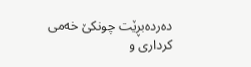دەردەبڕێت چونکێ خەمی کرداری و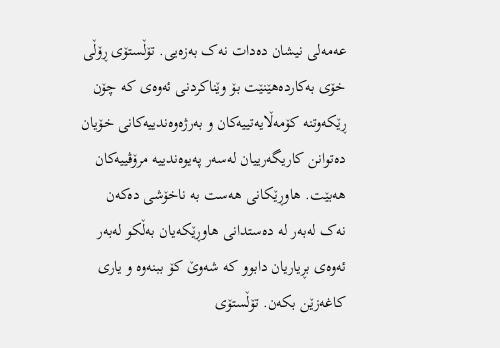عەمەلی نیشان دەدات نەک بەزەیی. تۆڵستۆی ڕۆڵی خۆی بەکاردەهێنێت بۆ وێناکردنی ئەوەی کە چۆن ڕێکەوتنە کۆمەڵایەتییەکان و بەرژەوەندییەکانی خۆیان دەتوانن کاریگەرییان لەسەر پەیوەندییە مرۆڤییەکان هەبێت. هاوڕێکانی هەست بە ناخۆشی دەکەن نەک لەبەر لە دەستدانی هاوڕێکەیان بەڵکو لەبەر ئەوەی بڕیاریان دابوو کە شەوێ کۆ ببنەوە و یاری کاغەزێن بکەن. تۆڵستۆی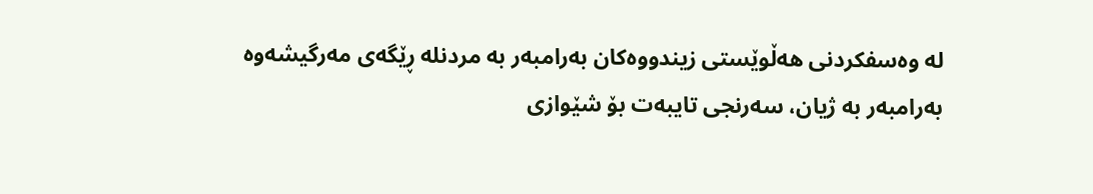لە وەسفکردنی هەڵوێستی زیندووەکان بەرامبەر بە مردنلە ڕێگەی مەرگیشەوە بەرامبەر بە ژیان، سەرنجی تایبەت بۆ شێوازی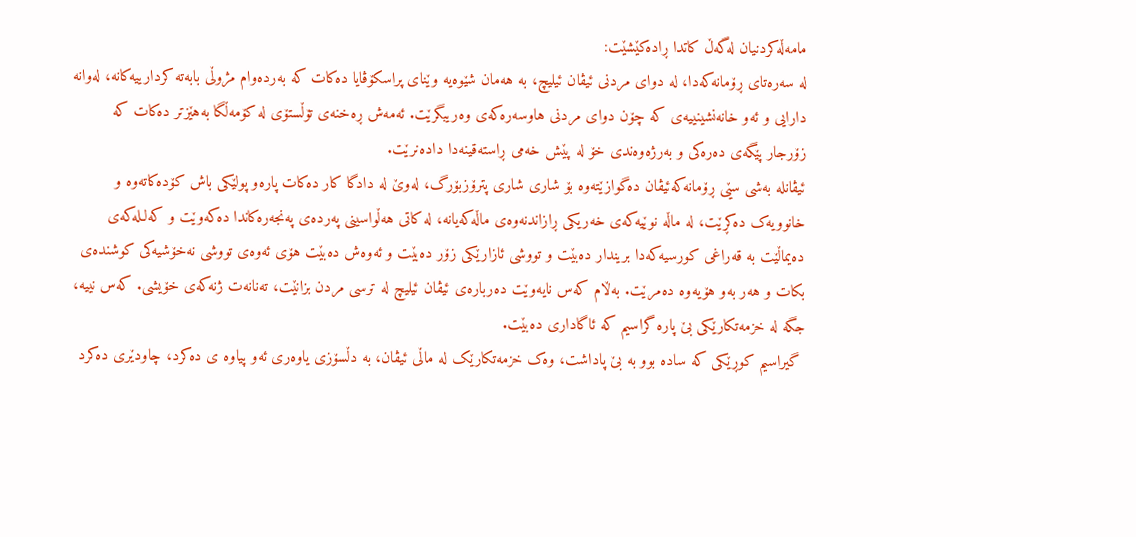مامەڵەکردنیان لەگەڵ کاتدا ڕادەکێشێت:
لە سەرەتای ڕۆمانەکەدا، لە دوای مردنی ئیڤان ئیلیچ، بە هەمان شێوەیە وێنای پراسکۆڤایا دەکات کە بەردەوام مژوڵی بابەتە کردارییەکانە، لەوانە دارایی و ئەو خانەنشینییەی کە چۆن دوای مردنی هاوسەرەکەی وەریبگرێت. ئەمەش ڕەخنەی تۆڵستۆی لە کۆمەڵگا بەهێزتر دەکات کە زۆرجار پێگەی دەرەکی و بەرژەوەندی خۆ لە پێش خەمی ڕاستەقینەدا دادەنرێت.
ئیڤانلە بەشی سێی ڕۆمانەکەئیڤان دەگوازێتەوە بۆ شاری شاری پترۆزبۆرگ، لەوێ لە دادگا کار دەکات پارەو پولێکی باش کۆدەکاتەوە و خانوویەک دەکڕێت، لە ماڵە نوێیەکەی خەریکی ڕازاندنەوەی ماڵەکەیانە، لە کاتی هەڵواسینی پەردەی پەنجەرەکاندا دەکەوێت و کەلـلەکەی دەیماڵێت بە قەراغی کورسیەکەدا بریندار دەبێت و تووشی ئازارێکی زۆر دەبێت و ئەوەش دەبێت هۆی ئەوەی تووشی نەخۆشیەکی کوشندەی بکات و هەر بەو هۆیەوە دەمرێت. بەڵام کەس نایەوێت دەربارەی ئیڤان ئیلیچ لە ترسی مردن بزانێت، تەنانەت ژنەکەی خۆیشی. کەس نییە، جگە لە خزمەتکارێکی بێ پارە گراسیم کە ئاگاداری دەبێت.
 گیراسیم کوڕێکی کە سادە بوو بە بێ پاداشت، وەک خزمەتکارێک لە ماڵی ئیڤان، بە دڵسۆزی یاوەری ئەو پیاوە ی دەکرد، چاودێری دەکرد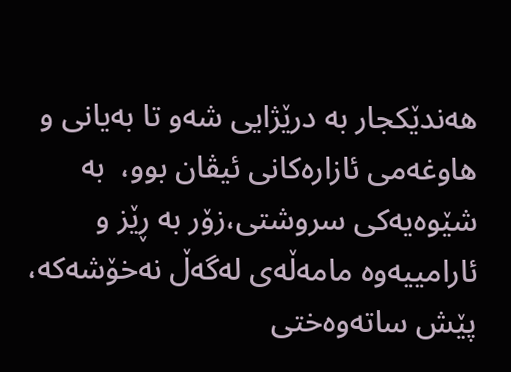هەندێکجار بە درێژایی شەو تا بەیانی و هاوغەمی ئازارەکانی ئیڤان بوو،  بە شێوەیەکی سروشتی،زۆر بە ڕێز و ئارامییەوە مامەڵەی لەگەڵ نەخۆشەکە، پێش ساتەوەختی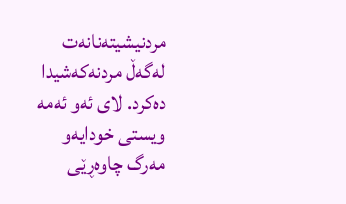مردنیشیتەنانەت لەگەڵ مردنەکەشیدا دەکرد. لای ئەو ئەمە ویستی خودایەو مەرگ چاوەڕێی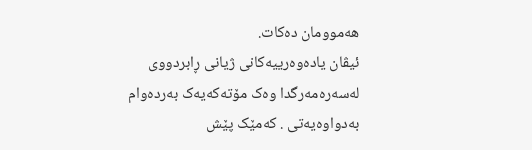هەموومان دەکات.
ئیڤان یادەوەرییەکانی ژیانی ڕابردووی لەسەرەمەرگدا وەک مۆتەکەیەک بەردەوام بەدواوەیەتی . کەمێک پێش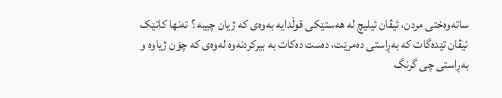ساتەوەختی مردن، ئیڤان ئیلیچ لە هەستێکی قوڵدایە بەوەی کە ژیان چییە ؟ تەنها کاتێک ئیڤان تێدەگات کە بەڕاستی دەمرێت، دەست دەکات بە بیرکردنەوە لەوەی کە چۆن ژیاوە و بەڕاستی چی گرنگ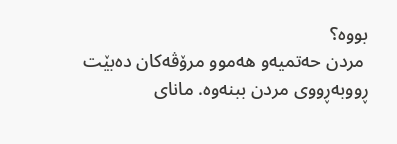بووە؟
 مردن حەتمیەو هەموو مرۆڤەکان دەبێت ڕووبەڕووی مردن ببنەوە. مانای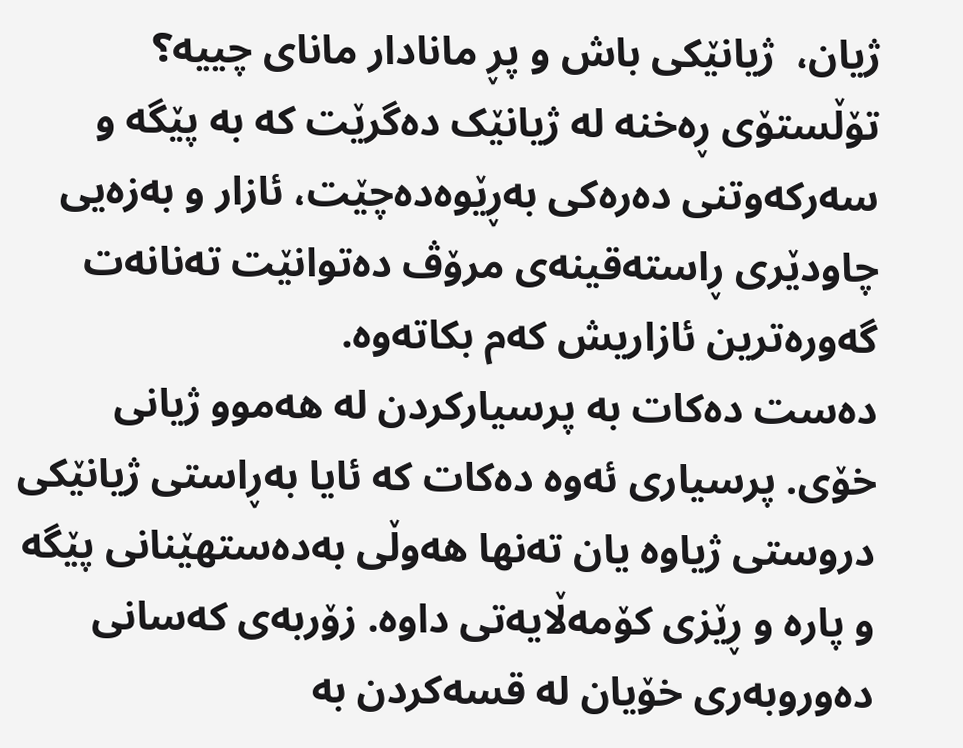ژیان،  ژیانێکی باش و پڕ مانادار مانای چییە؟ تۆڵستۆی ڕەخنە لە ژیانێک دەگرێت کە بە پێگە و سەرکەوتنی دەرەکی بەڕێوەدەچێت، ئازار و بەزەیی چاودێری ڕاستەقینەی مرۆڤ دەتوانێت تەنانەت گەورەترین ئازاریش کەم بکاتەوە.
دەست دەکات بە پرسیارکردن لە هەموو ژیانی خۆی. پرسیاری ئەوە دەکات کە ئایا بەڕاستی ژیانێکی دروستی ژیاوە یان تەنها هەوڵی بەدەستهێنانی پێگە و پارە و ڕێزی کۆمەڵایەتی داوە. زۆربەی کەسانی دەوروبەری خۆیان لە قسەکردن بە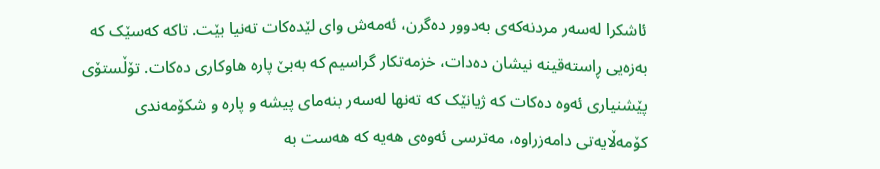ئاشکرا لەسەر مردنەکەی بەدوور دەگرن، ئەمەش وای لێدەکات تەنیا بێت. تاکە کەسێک کە بەزەیی ڕاستەقینە نیشان دەدات، خزمەتکار گراسیم کە بەبێ پارە هاوکاری دەکات. تۆڵستۆی پێشنیاری ئەوە دەکات کە ژیانێک کە تەنها لەسەر بنەمای پیشە و پارە و شکۆمەندی کۆمەڵایەتی دامەزراوە، مەترسی ئەوەی هەیە کە هەست بە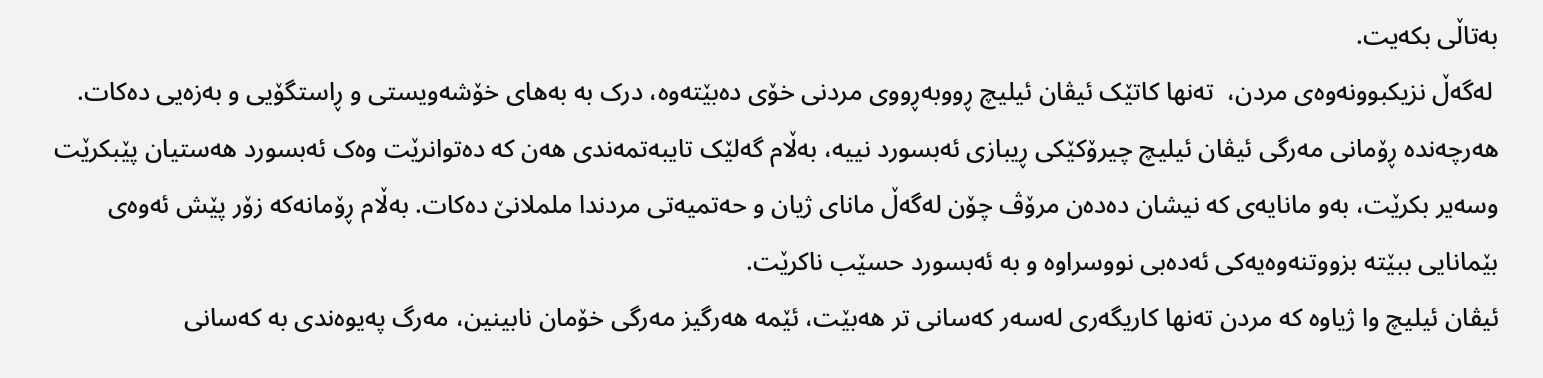بەتاڵی بکەیت.
 لەگەڵ نزیکبوونەوەی مردن،  تەنها کاتێک ئیڤان ئیلیچ ڕووبەڕووی مردنی خۆی دەبێتەوە، درک بە بەهای خۆشەویستی و ڕاستگۆیی و بەزەیی دەکات.
هەرچەندە ڕۆمانی مەرگی ئیڤان ئیلیچ چیرۆکێکی ڕیبازی ئەبسورد نییە، بەڵام گەلێک تایبەتمەندی هەن کە دەتوانرێت وەک ئەبسورد هەستیان پێبکرێت وسەیر بکرێت، بەو مانایەی کە نیشان دەدەن مرۆڤ چۆن لەگەڵ مانای ژیان و حەتمیەتی مردندا ململانێ دەکات. بەڵام ڕۆمانەکە زۆر پێش ئەوەی بێمانایی ببێتە بزووتنەوەیەکی ئەدەبی نووسراوە و بە ئەبسورد حسێب ناکرێت.
ئیڤان ئیلیچ وا ژیاوە کە مردن تەنها کاریگەری لەسەر کەسانی تر هەبێت، ئێمە هەرگیز مەرگی خۆمان نابینین، مەرگ پەیوەندی بە کەسانی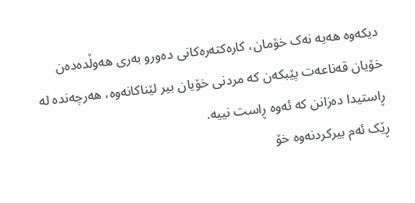دیکەوە هەیە نەک خۆمان، کارەکتەرەکانی دەورو بەری هەوڵدەدەن خۆیان قەناعەت پێبکەن کە مردنی خۆیان بیر لێناکانەوە، هەرچەندە لە ڕاستیدا دەزانن کە ئەوە ڕاست نییە.
ڕێک ئەم بیرکردنەوە خۆ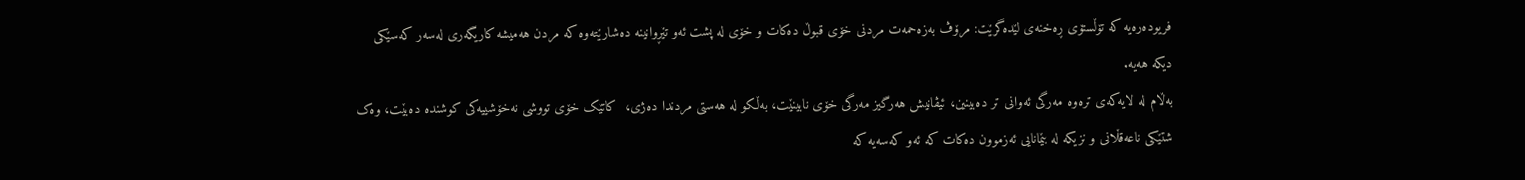فریودەرەیە کە تۆڵستۆی ڕەخنەی لێدەگرێت: مرۆڤ بەزەحمەت مردنی خۆی قبوڵ دەکات و خۆی لە پشت ئەو تێڕوانینە دەشارێتەوە کە مردن هەمیشە کاریگەری لەسەر کەسێکی دیکە هەیە.
بەڵام لە لایەکەی ترەوە مەرگی ئەوانی تر دەبینین، ئیڤانیش هەرگیز مەرگی خۆی نابینێت، بەڵکو لە هەستی مردندا دەژی،  کاتێک خۆی تووشی نەخۆشییەکی کوشندە دەبێت، وەک شتێکی ناعەقڵانی و نزیکە لە بێمانایی ئەزموون دەکات کە ئەو کەسەیە کە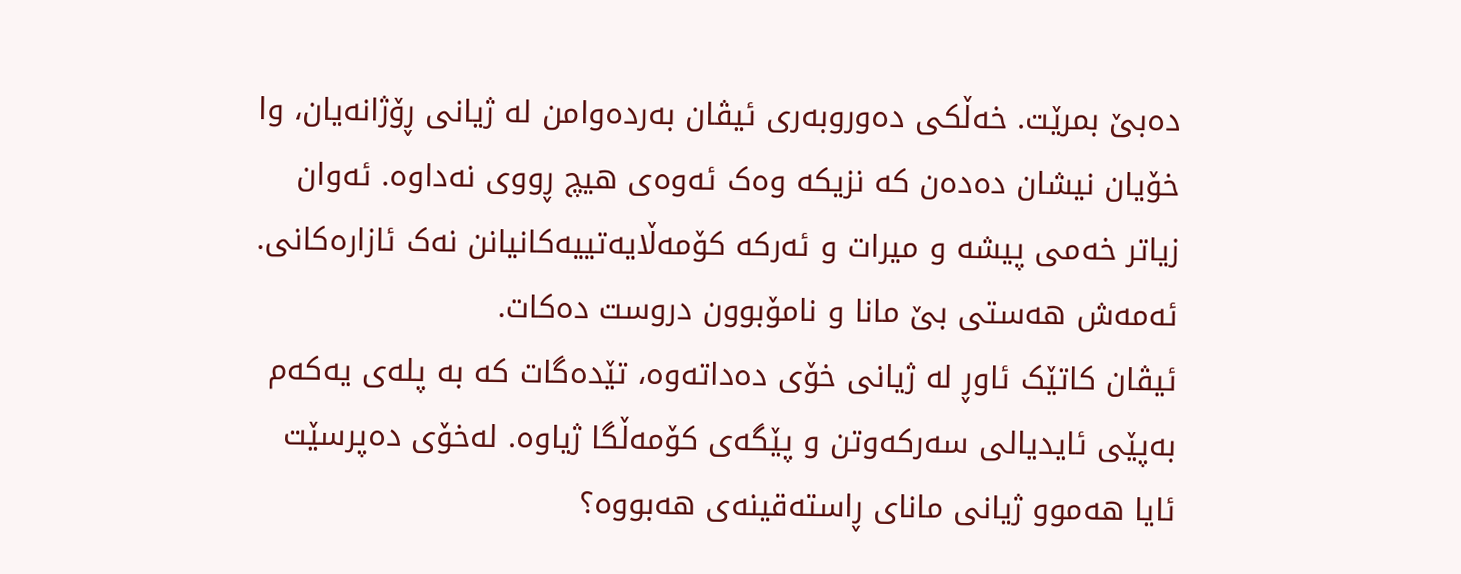دەبێ بمرێت. خەڵکی دەوروبەری ئیڤان بەردەوامن لە ژیانی ڕۆژانەیان، وا خۆیان نیشان دەدەن کە نزیکە وەک ئەوەی هیچ ڕووی نەداوە. ئەوان زیاتر خەمی پیشە و میرات و ئەرکە کۆمەڵایەتییەکانیانن نەک ئازارەکانی. ئەمەش هەستی بێ مانا و نامۆبوون دروست دەکات.
ئیڤان کاتێک ئاوڕ لە ژیانی خۆی دەداتەوە، تێدەگات کە بە پلەی یەکەم بەپێی ئایدیالی سەرکەوتن و پێگەی کۆمەڵگا ژیاوە. لەخۆی دەپرسێت ئایا هەموو ژیانی مانای ڕاستەقینەی هەبووە؟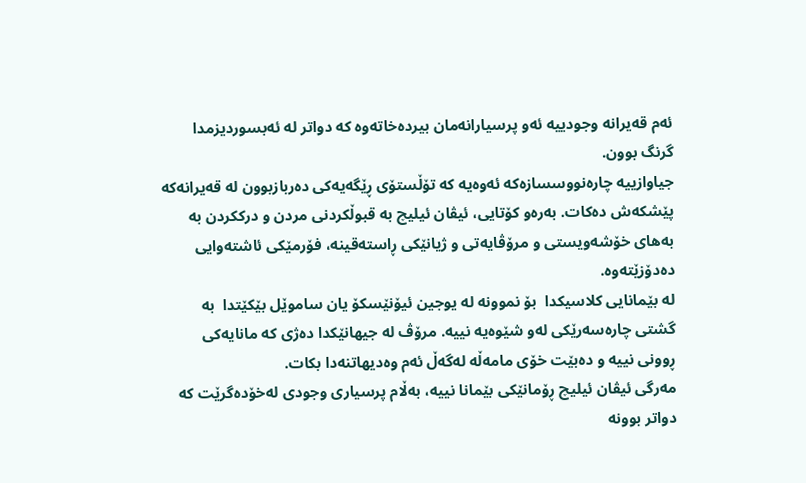ئەم قەیرانە وجودییە ئەو پرسیارانەمان بیردەخاتەوە کە دواتر لە ئەبسوردیزمدا گرنگ بوون.
جیاوازییە چارەنووسسازەکە ئەوەیە کە تۆڵستۆی ڕێگەیەکی دەربازبوون لە قەیرانەکە پێشکەش دەکات. بەرەو کۆتایی، ئیڤان ئیلیچ بە قبوڵکردنی مردن و درککردن بە بەهای خۆشەویستی و مرۆڤایەتی و ژیانێکی ڕاستەقینە، فۆرمێکی ئاشتەوایی دەدۆزێتەوە.
لە بێمانایی کلاسیکدا  بۆ نموونە لە یوجین ئیۆنێسکۆ یان ساموێل بێکێتدا  بە گشتی چارەسەرێکی لەو شێوەیە نییە. مرۆڤ لە جیهانێکدا دەژی کە مانایەکی ڕوونی نییە و دەبێت خۆی مامەڵە لەگەڵ ئەم وەدیهاتنەدا بکات.
مەرگی ئیڤان ئیلیچ ڕۆمانێکی بێمانا نییە، بەڵام پرسیاری وجودی لەخۆدەگرێت کە دواتر بوونە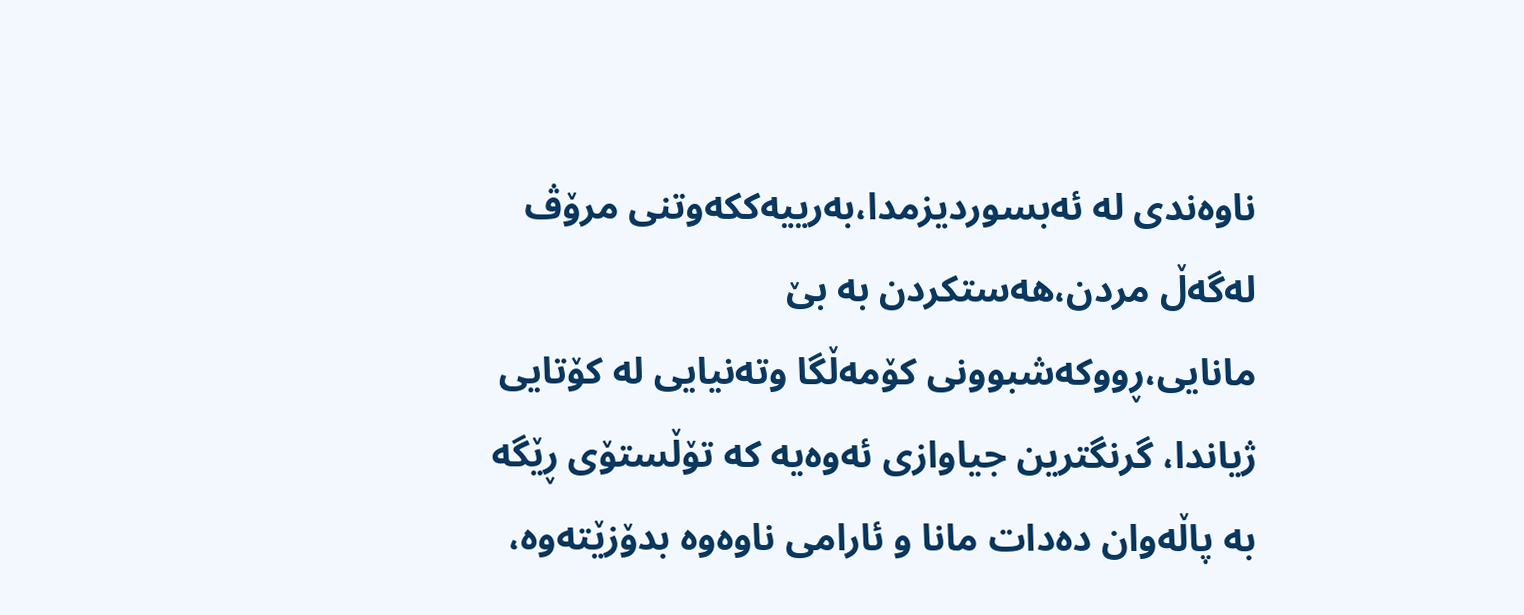ناوەندی لە ئەبسوردیزمدا،بەرییەککەوتنی مرۆڤ لەگەڵ مردن،هەستکردن بە بێ مانایی،ڕووکەشبوونی کۆمەڵگا وتەنیایی لە کۆتایی ژیاندا، گرنگترین جیاوازی ئەوەیە کە تۆڵستۆی ڕێگە بە پاڵەوان دەدات مانا و ئارامی ناوەوە بدۆزێتەوە،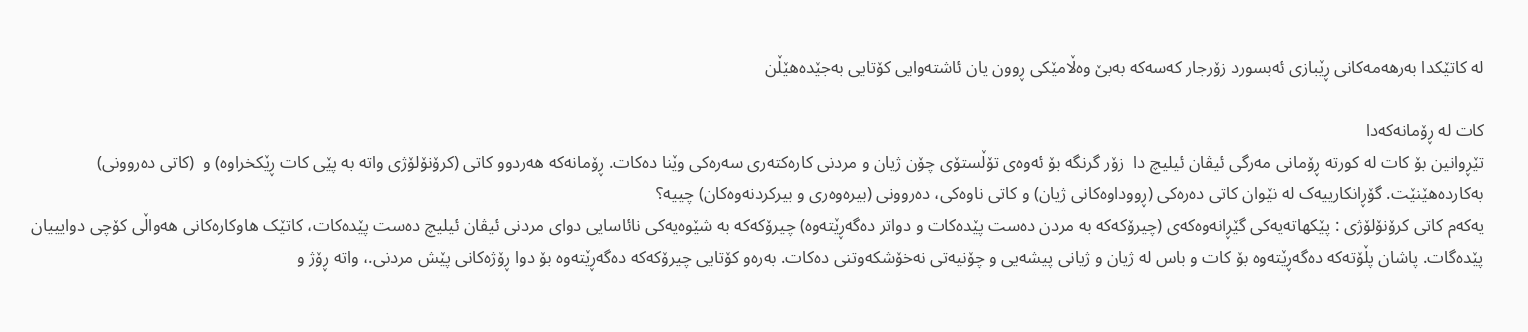لە کاتێکدا بەرهەمەکانی ڕێبازی ئەبسورد زۆرجار کەسەکە بەبێ وەڵامێکی ڕوون یان ئاشتەوایی کۆتایی بەجێدەهێڵن

کات لە ڕۆمانەکەدا
تێڕوانین بۆ کات لە کورتە ڕۆمانی مەرگی ئیڤان ئیلیچ دا  زۆر گرنگە بۆ ئەوەی تۆڵستۆی چۆن ژیان و مردنی کارەکتەری سەرەکی وێنا دەکات. ڕۆمانەکە هەردوو کاتی (کرۆنۆلۆژی واتە بە پێی کات ڕێکخراوە) و  (کاتی دەروونی) بەکاردەهێنێت. گۆڕانکارییەک لە نێوان کاتی دەرەکی (ڕووداوەکانی ژیان) و کاتی ناوەکی، دەروونی (بیرەوەری و بیرکردنەوەکان) چییە؟
یەکەم کاتی کرۆنۆلۆژی : پێکهاتەیەکی گێڕانەوەکەی (چیرۆکەکە بە مردن دەست پێدەکات و دواتر دەگەڕێتەوە) چیرۆکەکە بە شێوەیەکی نائاسایی دوای مردنی ئیڤان ئیلیچ دەست پێدەکات، کاتێک هاوکارەکانی هەواڵی کۆچی دوایییان پێدەگات. پاشان پڵۆتەکە دەگەڕێتەوە بۆ کات و باس لە ژیان و ژیانی پیشەیی و چۆنیەتی نەخۆشکەوتنی دەکات. بەرەو کۆتایی چیرۆکەکە دەگەڕێتەوە بۆ دوا ڕۆژەکانی پێش مردنی.، واتە ڕۆژ و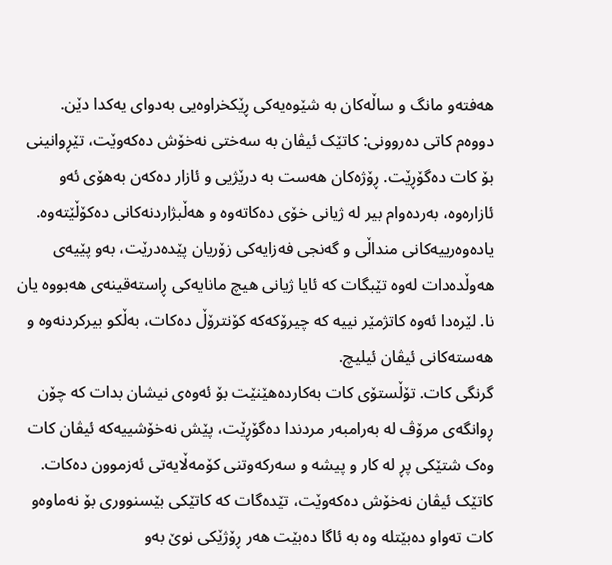هەفتەو مانگ و ساڵەکان بە شێوەیەکی ڕێکخراوەیی بەدوای یەکدا دێن.
دووەم کاتی دەروونی: کاتێک ئیڤان بە سەختی نەخۆش دەکەوێت، تێڕوانینی بۆ کات دەگۆڕێت. ڕۆژەکان هەست بە درێژیی و ئازار دەکەن بەهۆی ئەو ئازارەوە، بەردەوام بیر لە ژیانی خۆی دەکاتەوە و هەڵبژاردنەکانی دەکۆڵێتەوە. یادەوەرییەکانی منداڵی و گەنجی فەزایەکی زۆریان پێدەدرێت، بەو پێیەی هەوڵدەدات لەوە تێبگات کە ئایا ژیانی هیچ مانایەکی ڕاستەقینەی هەبووە یان نا. لێرەدا ئەوە کاتژمێر نییە کە چیرۆکەکە کۆنترۆڵ دەکات، بەڵکو بیرکردنەوە و هەستەکانی ئیڤان ئیلیچ.
گرنگی کات. تۆڵستۆی کات بەکاردەهێنێت بۆ ئەوەی نیشان بدات کە چۆن ڕوانگەی مرۆڤ لە بەرامبەر مردندا دەگۆڕێت، پێش نەخۆشییەکە ئیڤان کات وەک شتێکی پڕ لە کار و پیشە و سەرکەوتنی کۆمەڵایەتی ئەزموون دەکات.
کاتێک ئیڤان نەخۆش دەکەوێت، تێدەگات کە کاتێکی بێسنووری بۆ نەماوەو کات تەواو دەبێتلە وە بە ئاگا دەبێت هەر ڕۆژێکی نوێ بەو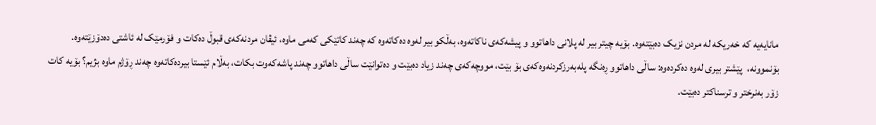مانایەیە کە خەریکە لە مردن نزیک دەبێتەوە. بۆیە چیتر بیر لە پلانی داهاتوو و پیشەکەی ناکاتەوە، بەڵکو بیر لەوە دەکاتەوە کە چەند کاتێکی کەمی ماوە، ئیڤان مردنەکەی قبوڵ دەکات و فۆرمێک لە ئاشتی دەدۆزێتەوە.
بۆنموونە،  پێشتر بیری لەوە دەکردەوە: ساڵی داهاتوو ڕەنگە پلەبەرزکردنەوەکەی بۆ بێت، مووچەکەی چەند زیاد دەبێت و دەتوانێت ساڵی داهاتوو چەند پاشەکەوت بکات، بەڵام ئێستا بیردەکاتەوە چەند ڕۆژم ماوە بژیم؟ بۆیە کات زۆر بەنرختر و ترسناکتر دەبێت.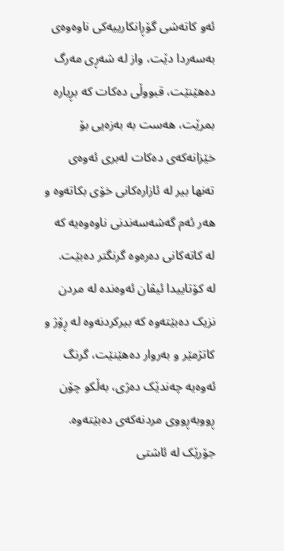ئەو کاتەشی گۆڕانکارییەکی ناوەوەی بەسەردا دێت، واز لە شەڕی مەرگ دەهێنێت، قبووڵی دەکات کە بڕیارە بمرێت، هەست بە بەزەیی بۆ خێزانەکەی دەکات لەبری ئەوەی تەنها بیر لە ئازارەکانی خۆی بکاتەوە و هەر ئەم گەشەسەندنی ناوەوەیە کە لە کاتەکانی دەرەوە گرنگتر دەبێت.
لە کۆتاییدا ئیڤان ئەوەندە لە مردن نزیک دەبێتەوە کە بیرکردنەوە لە ڕۆژ و کاتژمێر و بەروار دەهێنێت، گرنگ ئەوەیە چەندێک دەژی، بەڵکو چۆن ڕووبەڕووی مردنەکەی دەبێتەوە. جۆرێک لە ئاشتی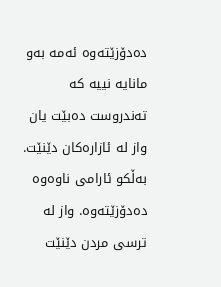دەدۆزێتەوە ئەمە بەو مانایە نییە کە تەندروست دەبێت یان واز لە ئازارەکان دێنێت. بەڵکو ئارامی ناوەوە دەدۆزێتەوە. واز لە ترسی مردن دێنێت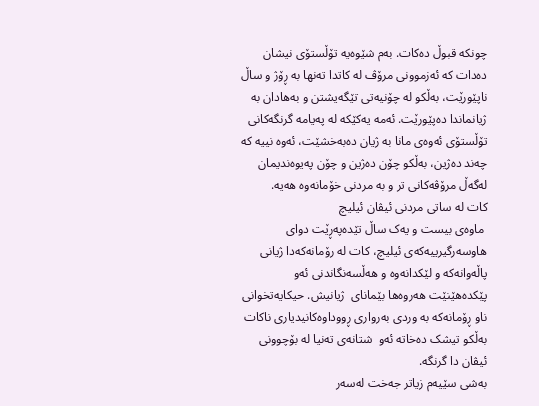چونکە قبوڵ دەکات. بەم شێوەیە تۆڵستۆی نیشان دەدات کە ئەزموونی مرۆڤ لە کاتدا تەنها بە ڕۆژ و ساڵ ناپێورێت، بەڵکو لە چۆنیەتی تێگەیشتن و بەهادان بە ژیانماندا دەپێورێت. ئەمە یەکێکە لە پەیامە گرنگەکانی تۆڵستۆی ئەوەی مانا بە ژیان دەبەخشێت، ئەوە نییە کە چەند دەژین، بەڵکو چۆن دەژین و چۆن پەیوەندیمان لەگەڵ مرۆڤەکانی تر و بە مردنی خۆمانەوە هەیە.
کات لە ساتی مردنی ئیڤان ئیلیچ
 ماوەی بیست و یەک ساڵ تێدەپەڕێت دوای هاوسەرگیرییەکەی ئیلیچ، کات لە رۆمانەکەدا ژیانی پاڵەوانەکە و لێکدانەوە و هەڵسەنگاندنی ئەو پێکدەهێنێت هەروەها بێمانای  ژیانیش. حیکایەتخوانی ناو ڕۆمانەکە بە وردی بەرواری ڕووداوەکانیدیاری ناکات بەڵکو تیشک دەخاتە ئەو  شتانەی تەنیا لە بۆچوونی ئیڤان دا گرنگە.
بەشی سێیەم زیاتر جەخت لەسەر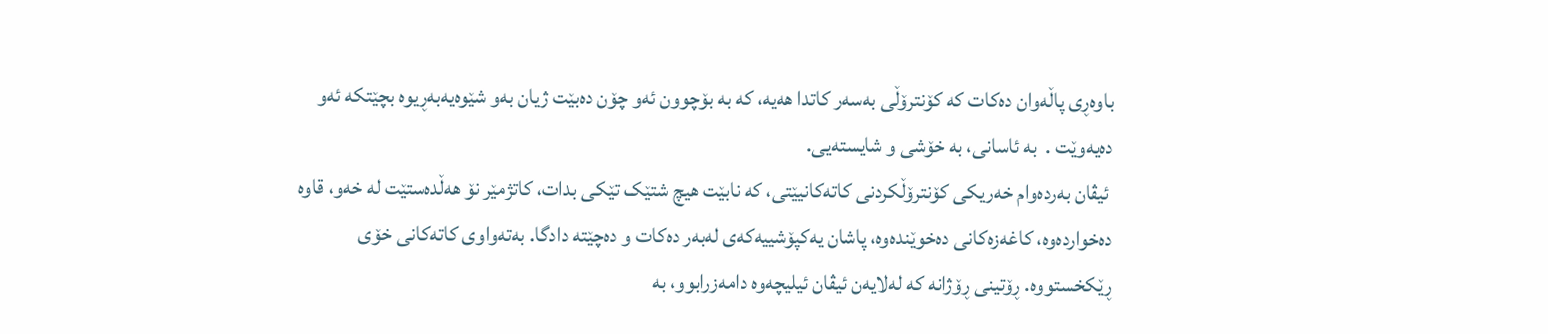باوەڕی پاڵەوان دەکات کە کۆنترۆڵی بەسەر کاتدا هەیە، کە بە بۆچوون ئەو چۆن دەبێت ژیان بەو شێوەیەبەڕیوە بچێتکە ئەو دەیەوێت .  بە ئاسانی، بە خۆشی و شایستەیی.
 ئیڤان بەردەوام خەریکی کۆنترۆڵکردنی کاتەکانیێتی، کە نابێت هیچ شتێک تێکی بدات، کاتژمێر نۆ هەڵدەستێت لە خەو، قاوە دەخواردەوە، کاغەزەکانی دەخوێندەوە، پاشان یەکپۆشییەکەی لەبەر دەکات و دەچێتە دادگا. بەتەواوی کاتەکانی خۆی ڕێکخستووە. ڕۆتینی ڕۆژانە کە لەلایەن ئیڤان ئیلیچەوە دامەزرابوو، بە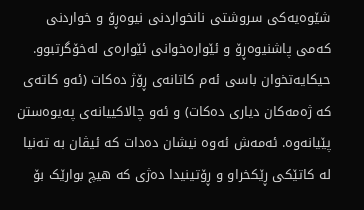شێوەیەکی سروشتی نانخواردنی نیوەڕۆ و خواردنی کەمی پاشنیوەڕۆ و ئێوارەخوانی ئێوارەی لەخۆگرتبوو. حیکایەتخوان باسی ئەم کاتانەی ڕۆژ دەکات (ئەو کاتەی کە ژەمەکان دیاری دەکات) و ئەو چالاکییانەی پەیوەستن پێیانەوە. ئەمەش ئەوە نیشان دەدات کە ئیڤان بە تەنیا لە کاتێکی ڕێکخراو و ڕۆتینیدا دەژی کە هیچ بوارێک بۆ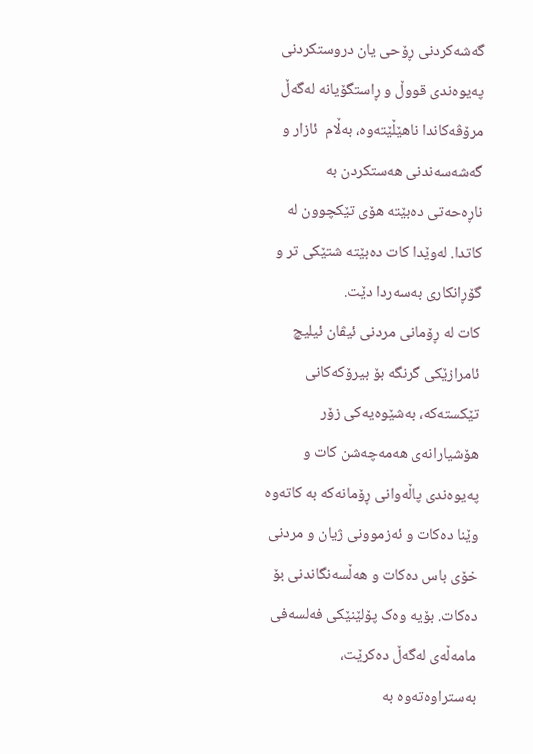گەشەکردنی ڕۆحی یان دروستکردنی پەیوەندی قووڵ و ڕاستگۆیانە لەگەڵ مرۆڤەکاندا ناهێڵێتەوە، بەڵام  ئازار و گەشەسەندنی هەستکردن بە ناڕەحەتی دەبێتە هۆی تێکچوون لە کاتدا. لەوێدا کات دەبێتە شتێکی تر و گۆڕانکاری بەسەردا دێت.
کات لە ڕۆمانی مردنی ئیڤان ئیلیچ ئامرازێکی گرنگە بۆ بیرۆکەکانی تێکستەکە، بەشێوەیەکی زۆر هۆشیارانەی هەمەچەشن کات و  پەیوەندی پاڵەوانی ڕۆمانەکە بە کاتەوە وێنا دەکات و ئەزموونی ژیان و مردنی خۆی باس دەکات و هەڵسەنگاندنی بۆ دەکات. بۆیە وەک پۆلێنێکی فەلسەفی مامەڵەی لەگەڵ دەکرێت، بەستراوەتەوە بە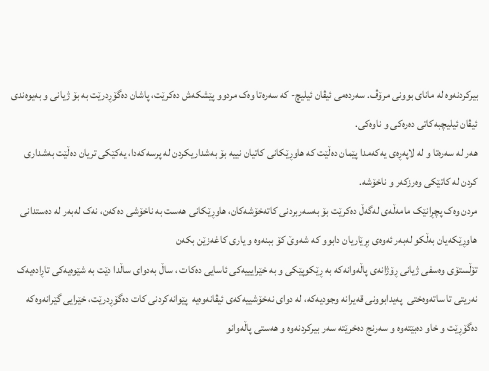بیرکردنەوە لە مانای بوونی مرۆڤ. سەردەمی ئیڤان ئیلیچ- کە سەرەتا وەک مردوو پێشکەش دەکرێت، پاشان دەگۆڕدرێت بە بۆ ژیانی و بەیوەندی ئیڤان ئیلیچبەکاتی دەرەکی و ناوەکی.
هەر لە سەرەتا و لە لاپەڕەی یەکەمدا پێمان دەڵێت کە هاوڕێکانی کاتیان نییە بۆ بەشداریکردن لە پرسەکەدا، یەکێکی تریان دەڵێت بەشداری کردن لە کاتێکی وەرزکەر و ناخۆشە.
مردن وەک پچڕانێک مامەڵەی لەگەڵ دەکرێت بۆ بەسەربردنی کاتەخۆشەکان، هاوڕێکانی هەست بە ناخۆشی دەکەن، نەک لەبەر لە دەستدانی هاوڕێکەیان بەڵکو لەبەر ئەوەی بڕێاریان دابوو کە شەوێ کۆ ببنەوە و یاری کاغەزێن بکەن
تۆڵستۆی وەسفی ژیانی ڕۆژانەی پاڵەوانەکە بە ڕێکوپێکی و بە خێرایییەکی ئاسایی دەکات ، ساڵ بەدوای ساڵدا دێت بە شێوەیەکی تاڕادەیەک نەریتی تا ساتەوەختی  پەیدابوونی قەیرانە وجودیەکە، لە دوای نەخۆشییەکەی ئیڤانەوەیە  پێوانەکردنی کات دەگۆڕدرێت، خێرایی گێرانەوەکە دەگۆڕێت و خاو دەبێتەوە و سەرنج دەخرێتە سەر بیرکردنەوە و هەستی پاڵەوانو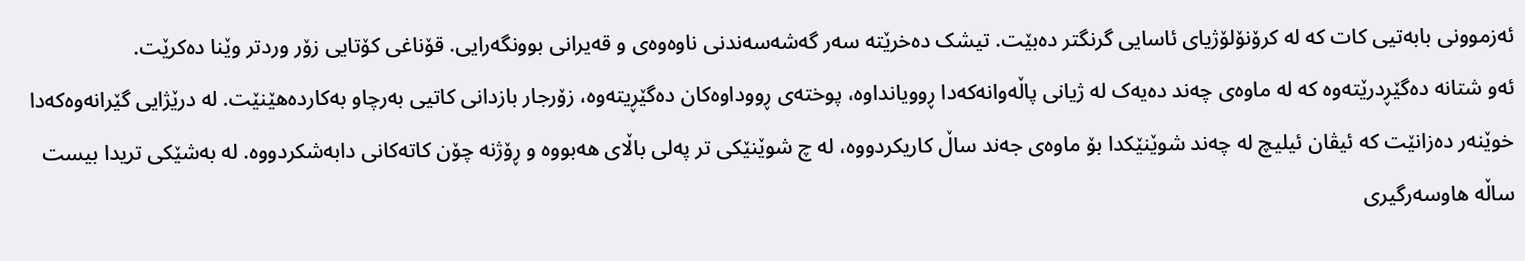ئەزموونی بابەتیی کات کە لە کرۆنۆلۆژیای ئاسایی گرنگتر دەبێت. تیشک دەخرێتە سەر گەشەسەندنی ناوەوەی و قەیرانی بوونگەرایی. قۆناغی کۆتایی زۆر وردتر وێنا دەکرێت.
ئەو شتانە دەگێڕدرێتەوە کە لە ماوەی چەند دەیەک لە ژیانی پاڵەوانەکەدا ڕوویانداوە، پوختەی ڕووداوەکان دەگێڕیتەوە، زۆرجار بازدانی کاتیی بەرچاو بەکاردەهێنێت. لە درێژایی گێرانەوەکەدا خوێنەر دەزانێت کە ئیڤان ئیلیچ لە چەند شوێنێکدا بۆ ماوەی جەند ساڵ کاریکردووە، لە چ شوێنێکی تر پەلی باڵای هەبووە و ڕۆژنە چۆن کاتەکانی دابەشکردووە. لە بەشێکی تریدا بیست ساڵە هاوسەرگیری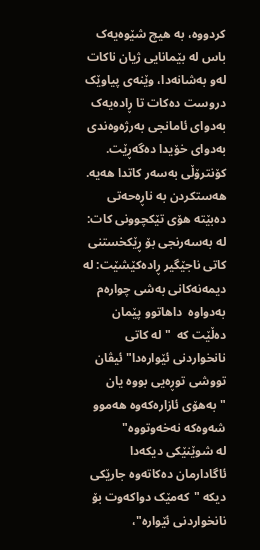کردووە، بە هیچ شێوەیەک باس لە بێمانایی ژیان ناکات لەو بەشانەدا، وێنەی پیاوێک دروست دەکات تا ڕادەیەک بەدوای ئامانجی بەرژەوەندی بەدوای خۆیدا دەگەڕێت. کۆنترۆڵی بەسەر کاتدا هەیە.
هەستکردن بە ناڕەحەتی دەبێتە هۆی تێکچوونی کات:
لە بەسەرنجی بۆ ڕێکخستنی کاتی ناجێگیر ڕادەکێشێت: لە دیمەنەکانی بەشی چوارەم بەدواوە  داهاتوو پێمان دەڵێت کە  "لە کاتی نانخواردنی ئێوارەدا" ئیڤان تووشی توڕەیی بووە یان "بەهۆی ئازارەکەوە هەموو شەوەکە نەخەوتووە"
لە شوێنێکی دیکەدا ئاگادارمان دەکاتەوە جارێکی دیکە "کەمێک دواکەوت بۆ نانخواردنی ئێوارە"،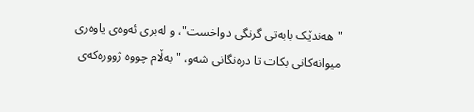"هەندێک بابەتی گرنگی دواخست"، و لەبری ئەوەی یاوەری میوانەکانی بکات تا درەنگانی شەو، " بەڵام چووە ژوورەکەی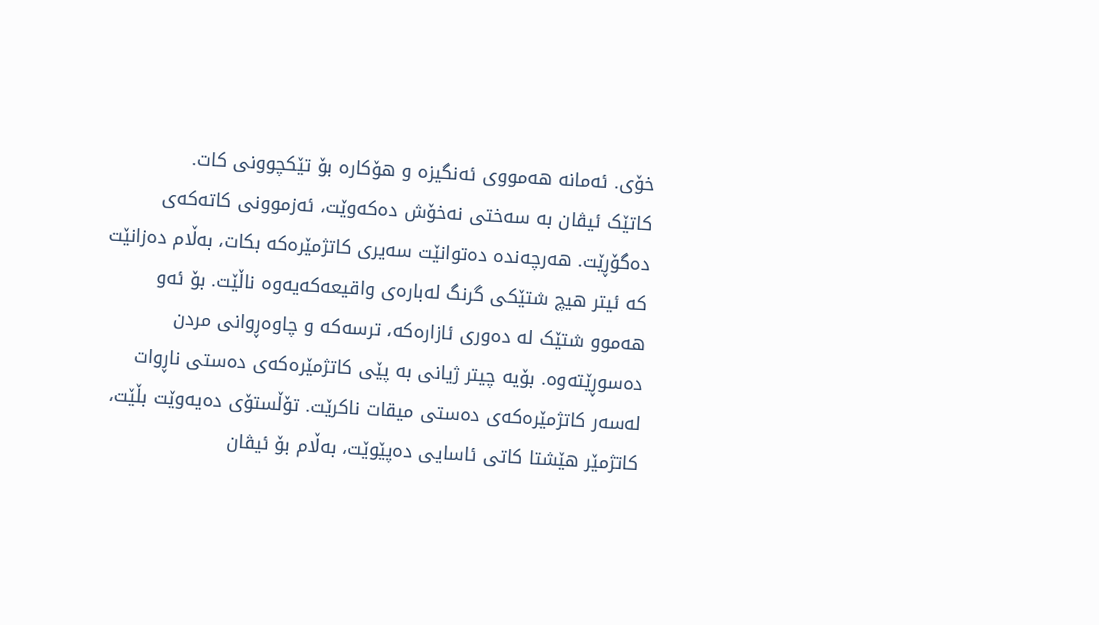خۆی. ئەمانە هەمووی ئەنگیزە و هۆکارە بۆ تێکچوونی کات.
کاتێک ئیڤان بە سەختی نەخۆش دەکەوێت، ئەزموونی کاتەکەی دەگۆڕێت. هەرچەندە دەتوانێت سەیری کاتژمێرەکە بکات، بەڵام دەزانێت کە ئیتر هیچ شتێکی گرنگ لەبارەی واقیعەکەیەوە ناڵێت. بۆ ئەو هەموو شتێک لە دەوری ئازارەکە، ترسەکە و چاوەڕوانی مردن دەسوڕێتەوە. بۆیە چیتر ژیانی بە پێی کاتژمێرەکەی دەستی ناڕوات لەسەر کاتژمێرەکەی دەستی میقات ناکرێت. تۆڵستۆی دەیەوێت بڵێت، کاتژمێر هێشتا کاتی ئاسایی دەپێوێت، بەڵام بۆ ئیڤان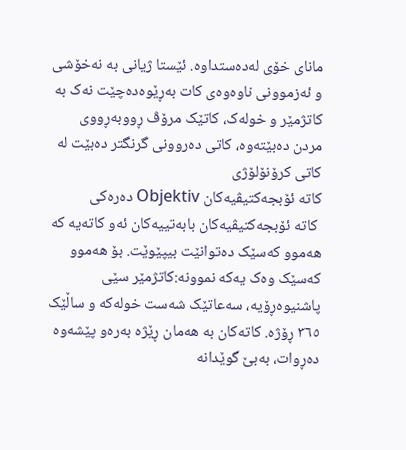مانای خۆی لەدەستداوە. ئێستا ژیانی بە نەخۆشی و ئەزموونی ناوەوەی کات بەڕێوەدەچێت نەک بە کاتژمێر و خولەک، کاتێک مرۆڤ ڕووبەڕووی مردن دەبێتەوە، کاتی دەروونی گرنگتر دەبێت لە کاتی کرۆنۆلۆژی
کاتە ئۆبجەکتیڤیەکان Objektiv دەرەکی
 کاتە ئۆبجەکتیڤیەکان بابەتییەکان ئەو کاتەیە کە هەموو کەسێک دەتوانێت بیپێوێت. بۆ هەموو کەسێک وەک یەکە نموونە:کاتژمێر سێی  پاشنیوەڕۆیە، سەعاتێک شەست خولەکە و ساڵێک ٣٦٥ ڕۆژە. کاتەکان بە هەمان ڕێژە بەرەو پێشەوە دەڕوات، بەبێ گوێدانە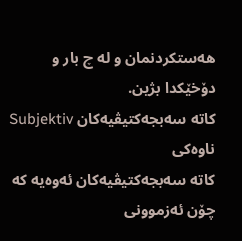هەستکردنمان و لە چ بار و دۆخێکدا بژین.
کاتە سەبجەکتیڤیەکان Subjektiv ناوەکی
کاتە سەبجەکتیڤیەکان ئەوەیە کە چۆن ئەزموونی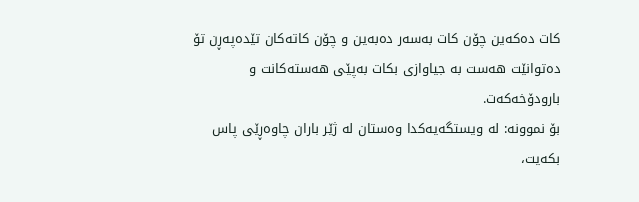کات دەکەین چۆن کات بەسەر دەبەین و چۆن کاتەکان تێدەپەڕن تۆ دەتوانێت هەست بە جیاوازی بکات بەپێی هەستەکانت و بارودۆخەکەت.
بۆ نموونە: لە ویستگەیەکدا وەستان لە ژێر باران چاوەڕێی پاس بکەیت،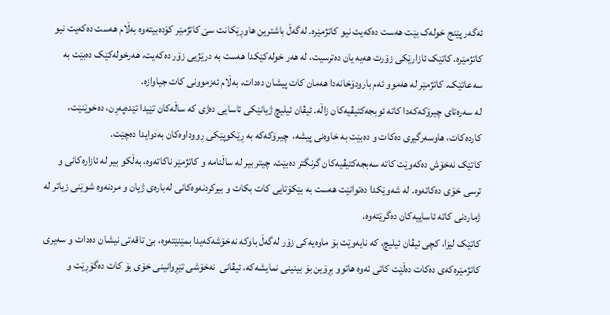ئەگەر پێنج خولەک بێت هەست دەکەیت نیو کاتژمێرە. لەگەڵ باشترین هاوڕێکانت سێ کاتژمێر کۆدەبیتەوە بەڵام هەست دەکەیت نیو کاتژمێرە. کاتێک ئازارێکی زۆرت هەیە یان دەترسیت، لە هەر خولەکێکدا هەست بە درێژیی زۆر دەکەیت، هەرخولەکێک دەبێت بە سەعاتێک. کاتژمێر لە هەموو ئەم بارودۆخانەدا هەمان کات پیشان دەدات، بەڵام ئەزموونی کات جیاوازە.
لە سەرەتای چیرۆکەکەدا کاتە ئوبجەکتیڤیەکان زاڵە. ئیڤان ئیلیچ ژیانێکی ئاسایی دەژی کە ساڵەکان تێیدا تێدەپەڕن، دەخوێنێت، کاردەکات، هاوسەرگیری دەکات و دەبێت بە خاوەنی پیشە،  چیرۆکەکە بە ڕێکوپێکی ڕووداوەکان بەدوایدا دەچێت.
کاتێک نەخۆش دەکەوێت کاتە سەبجەکتیڤیەکان گرنگتر دەبێت. چیتر بیر لە ساڵنامە و کاتژمێر ناکاتەوە، بەڵکو بیر لە ئازارەکانی و ترسی خۆی دەکاتەوە. لە شەوێکدا دەتوانێت هەست بە بێکۆتایی کات بکات و بیرکردنەوەکانی لەبارەی ژیان و مردنەوە شوێنی زیاتر لە ژماردنی کاتە ئاساییەکان دەگرێتەوە.
کاتێک لیزا، کچی ئیڤان ئیلیچ، کە نایەوێت بۆ ماوەیەکی زۆر لەگەڵ باوکە نەخۆشەکەیدا بمێنێتەوە، بێ تاقەتی نیشان دەدات و سەیری کاتژمێرەکەی دەکات دەڵێت کاتی ئەوە هاتوو بڕۆین بۆ بینینی نمایشەکە، ئیڤانی  نەخۆشی تێڕوانینی خۆی بۆ کات دەگۆڕێت و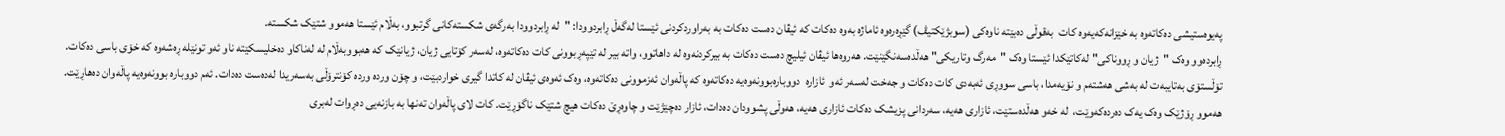پەیوەستیشی دەکاتەوە بە خێزانەکەیەوە کات  بەقوڵی دەبێتە ناوەکی (سوبژێکتیڤ) گێڕەرەوە ئاماژە بەوە دەکات کە ئیڤان دەست دەکات بە بەراوردکردنی ئێستا لەگەڵ ڕابردوودا: "لە ڕابردوودا بەرگەی شکستەکانی گرتبوو، بەڵام ئێستا هەموو شتێک شکستە.
ڕابردەوو وەک "ژیان و ڕووناکی" لەکاتێکدا ئێستا وەک "مەرگ وتاریکی" هەڵدەسەنگێنێت. هەروەها ئیڤان ئیلیچ دەست دەکات بە بیرکردنەوە لە داهاتوو، واتە بیر لە تێپەڕبوونی کات دەکاتەوە، لەسەر کۆتایی ژیان، ژیانێک کە هەبووبەڵام لە لەناکاو دەخلیسکێتە ناو ئەو تونێلە ڕەشەوە کە خۆی باسی دەکات.
تۆڵستۆی بەتایبەت لە بەشی هەشتەم و نۆیەمدا، باسی سووڕی ئەبەدی کات دەکات و جەخت لەسەر ئەو  ئازارە  دووبارەبوونەوەیە دەکاتەوە کە پاڵەوان ئەزموونی دەکاتەوە، وەک ئەوەی ئیڤان لە کاتدا گیری خواردبێت، و چۆن وردە وردە کۆنترۆڵی بەسەریدا لەدەست دەدات. ئەم دووبارە بوونەوەیە پاڵەوان دەهاڕێت.
هەموو ڕۆژێک وەک یەک دەردەکەوێت،  لە خەو هەڵدەستێت، ئازاری هەیە، سەردانی پزیشک دەکات ئازاری هەیە، هەوڵی پشوودان دەدات، ئازار دەچێژێت و چاوەڕێ دەکات هیچ شتێک ناگۆڕێت. کات لای پاڵەوان تەنها بە بازنەیی دەڕوات لەبری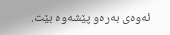ئەوەی بەرەو پێشەوە بێت.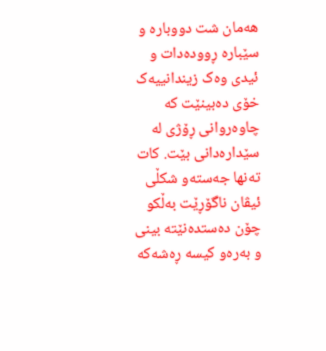هەمان شت دووبارە و سێبارە ڕوودەدات و ئیدی وەک زیندانییەک خۆی دەبینێت کە چاوەروانی ڕۆژی لە سێدارەدانی بێت. کات تەنها جەستەو شکڵی ئیڤان ناگۆڕێت بەڵکو چۆن دەستدەنێتە بینی و بەرەو کیسە ڕەشەکە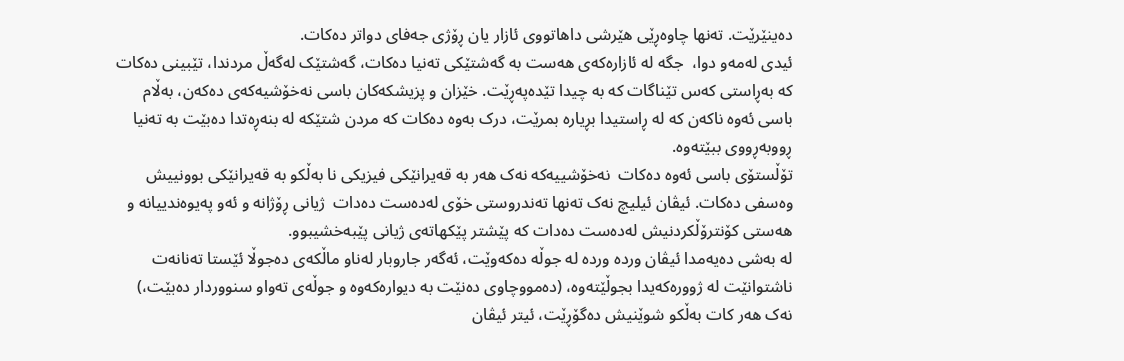دەینێرێت. تەنها چاوەڕێی هێرشی داهاتووی ئازار یان ڕۆژی جەفای دواتر دەکات.
ئیدی لەمەو دوا،  جگە لە ئازارەکەی هەست بە گەشتێکی تەنیا دەکات، گەشتێک لەگەڵ مردندا، تێبینی دەکات کە بەڕاستی کەس تێناگات کە بە چیدا تێدەپەڕێت. خێزان و پزیشکەکان باسی نەخۆشیەکەی دەکەن، بەڵام باسی ئەوە ناکەن کە لە ڕاستیدا بڕیارە بمرێت، درک بەوە دەکات کە مردن شتێکە لە بنەڕەتدا دەبێت بە تەنیا ڕووبەڕووی ببێتەوە.
تۆڵستۆی باسی ئەوە دەکات  نەخۆشییەکە نەک هەر بە قەیرانێکی فیزیکی نا بەڵکو بە قەیرانێکی بوونییش وەسفی دەکات. ئیڤان ئیلیچ نەک تەنها تەندروستی خۆی لەدەست دەدات  ژیانی ڕۆژانە و ئەو پەیوەندییانە و هەستی کۆنترۆڵکردنیش لەدەست دەدات کە پێشتر پێکهاتەی ژیانی پێبەخشیبوو.
لە بەشی دەیەمدا ئیڤان وردە وردە لە جوڵە دەکەوێت، ئەگەر جاروبار لەناو ماڵکەی دەجوڵا ئێستا تەنانەت ناشتوانێت لە ژوورەکەیدا بجوڵێتەوە، (دەمووچاوی دەنێت بە دیوارەکەوە و جوڵەی تەواو سنووردار دەبێت،) نەک هەر کات بەڵکو شوێنیش دەگۆڕێت، ئیتر ئیڤان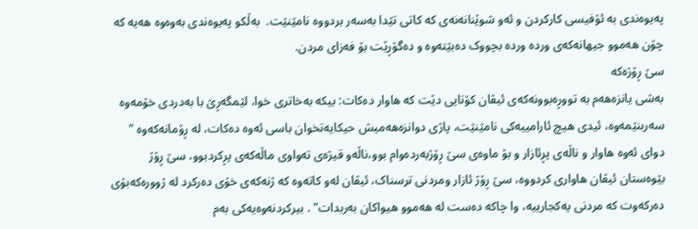پەیوەندی بە ئۆفیسی کارکردن و ئەو شوێنانەنەی کە کاتی تێدا بەسەر بردووە نامێنێت.  بەڵکو پەیوەندی بەوەوە هەیە کە چۆن هەموو جیهانەکەی وردە وردە بچووک دەبێتەوە و دەگۆڕێت بۆ فەزای مردن.
سێ ڕۆژەکە
بەشی یانزەهەم بە تووڕەبوونەکەی ئیڤان کۆتایی دێت کە هاوار دەکات: بیکە بەخاتری خوا، لێمگەڕێ با بەدردی خۆمەوە سەربنێمەوە، ئیدی هیچ ئارامییەکی نامێنێت، پاژی دوانزەهەمیش حیکایەتخوان باسی ئەوە دەکات، لە ڕۆمانەکەوە " دوای ئەوە هاوار و ناڵەی پڕئازار و بۆ ماوەی سێ ڕۆژبەردەوام بوو،ناڵەو قیژەی تەواوی ماڵەکەی پڕکردبوو، سێ ڕۆژ بێوەستان ئیڤان هاواری کردووە، سێ ڕۆژ ئازار ومردنی ترسناک، ئیڤان لەو کاتەوە کە ژنەکەی خۆی دەرکرد لە ژوورەکەبۆی دەرکەوت کە مردنی یەکجارییە، وا چاکە دەست لە هەموو هیواکان بەربدات" . بیرکردنەوەیەکی بەم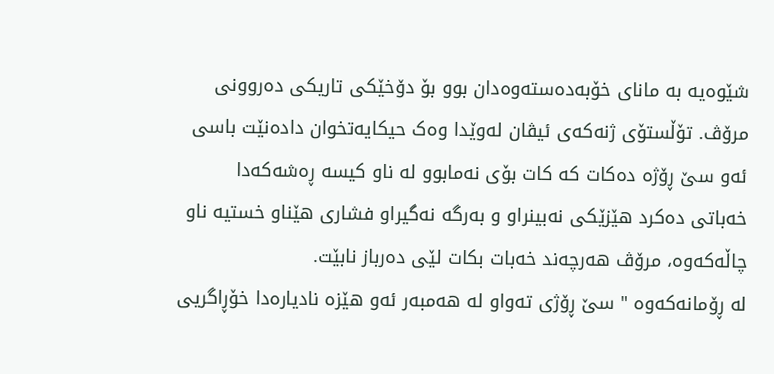شێوەیە بە مانای خۆبەدەستەوەدان بوو بۆ دۆخێکی تاریکی دەروونی مرۆڤ. تۆڵستۆی ژنەکەی ئیڤان لەوێدا وەک حیکایەتخوان دادەنێت باسی ئەو سێ ڕۆژە دەکات کە کات بۆی نەمابوو لە ناو کیسە ڕەشەکەدا خەباتی دەکرد هێزێکی نەبینراو و بەرگە نەگیراو فشاری هێناو خستیە ناو چاڵەکەوە، مرۆڤ هەرچەند خەبات بکات لێی دەرباز نابێت.
لە ڕۆمانەکەوە " سێ ڕۆژی تەواو لە هەمبەر ئەو هێزە نادیارەدا خۆڕاگریی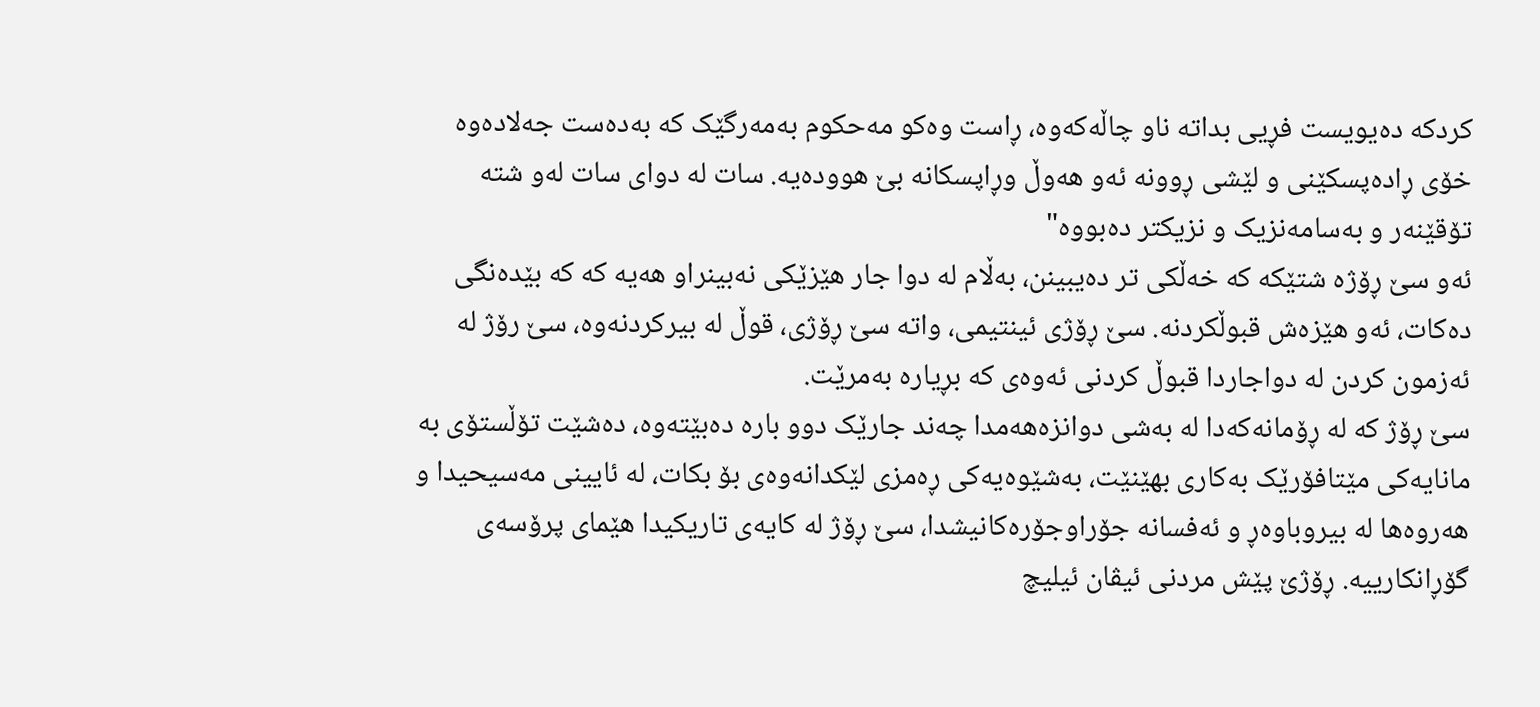کردکە دەیویست فڕیی بداتە ناو چاڵەکەوە، ڕاست وەکو مەحکوم بەمەرگێک کە بەدەست جەلادەوە خۆی ڕادەپسکێنی و لێشی ڕوونە ئەو هەوڵ وڕاپسکانە بێ هوودەیە. سات لە دوای سات لەو شتە تۆقێنەر و بەسامەنزیک و نزیکتر دەبووە"
ئەو سێ ڕۆژە شتێکە کە خەڵکی تر دەیبینن، بەڵام لە دوا جار هێزێکی نەبینراو هەیە کە کە بێدەنگی دەکات، ئەو هێزەش قبوڵکردنە. سێ ڕۆژی ئینتیمی، واتە سێ ڕۆژی، قوڵ لە بیرکردنەوە، سێ رۆژ لە ئەزمون کردن لە دواجاردا قبوڵ کردنی ئەوەی کە بڕیارە بەمرێت.
سێ ڕۆژ کە لە ڕۆمانەکەدا لە بەشی دوانزەهەمدا چەند جارێک دوو بارە دەبێتەوە، دەشێت تۆڵستۆی بە مانایەکی مێتافۆرێک بەکاری بهێنێت، بەشێوەیەکی ڕەمزی لێکدانەوەی بۆ بکات، لە ئایینی مەسیحیدا و هەروەها لە بیروباوەڕ و ئەفسانە جۆراوجۆرەکانیشدا، سێ ڕۆژ لە کایەی تاریکیدا هێمای پرۆسەی گۆڕانکارییە. ڕۆژێ پێش مردنی ئیڤان ئیلیچ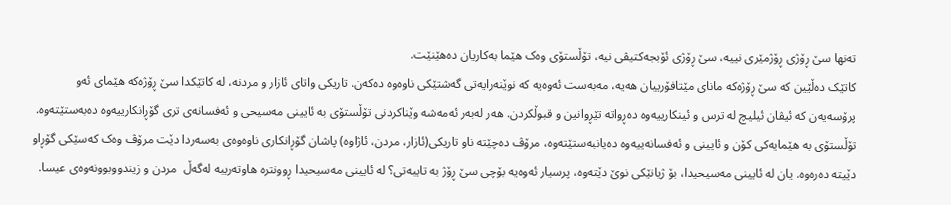تەنها سێ ڕۆژی ڕۆژمێری نییە، سێ ڕۆژی ئۆبجەکتیڤی نیە، تۆڵستۆی وەک هێما بەکاریان دەهێنێت.
کاتێک دەڵێین کە سێ ڕۆژەکە مانای مێتافۆرییان هەیە، مەبەست ئەوەیە کە نوێنەرایەتی گەشتێکی ناوەوە دەکەن. تاریکی واتای ئازار و مردنە، لە کاتێکدا سێ ڕۆژەکە هێمای ئەو پرۆسەیەن کە ئیڤان ئیلیچ لە ترس و ئینکارییەوە دەڕواتە تێڕوانین و قبوڵکردن. هەر لەبەر ئەمەشە وێناکردنی تۆڵستۆی بە ئایینی مەسیحی و ئەفسانەی تری گۆڕانکارییەوە دەبەستێتەوە.
تۆڵستۆی بە هێمایەکی کۆن و ئایینی و ئەفسانەییەوە دەیانبەستێتەوە، مرۆڤ دەچێتە ناو تاریکی(ئازار، مردن، ئاژاوە) پاشان گۆڕانکاری ناوەوەی بەسەردا دێت مرۆڤ وەک کەسێکی گۆڕاو دێیتە دەرەوە. یان لە ئایینی مەسیحیدا، بۆ ژیانێکی نوێ دێتەوە، پرسیار ئەوەیە بۆچی سێ ڕۆژ بە تایبەتی؟ لە ئایینی مەسیحیدا ڕوونترە هاوتەریبە لەگەڵ  مردن و زیندووبوونەوەی عیسا.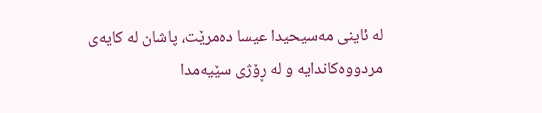لە ئاینی مەسیحیدا عیسا دەمرێت، پاشان لە کایەی مردووەکاندایە و لە ڕۆژی سێیەمدا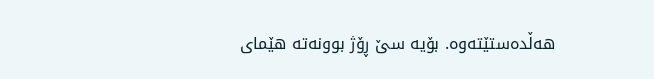هەڵدەستێتەوە. بۆیە سێ ڕۆژ بوونەتە هێمای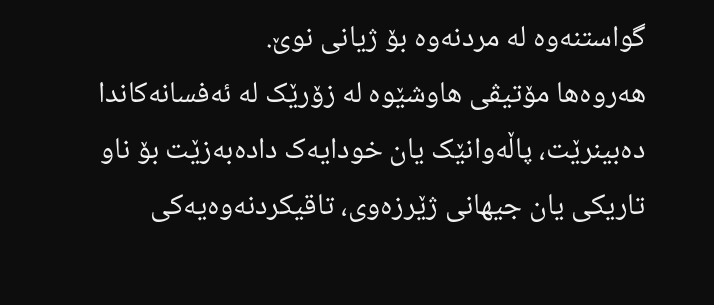گواستنەوە لە مردنەوە بۆ ژیانی نوێ.
هەروەها مۆتیڤی هاوشێوە لە زۆرێک لە ئەفسانەکاندا دەبینرێت، پاڵەوانێک یان خودایەک دادەبەزێت بۆ ناو تاریکی یان جیهانی ژێرزەوی، تاقیکردنەوەیەکی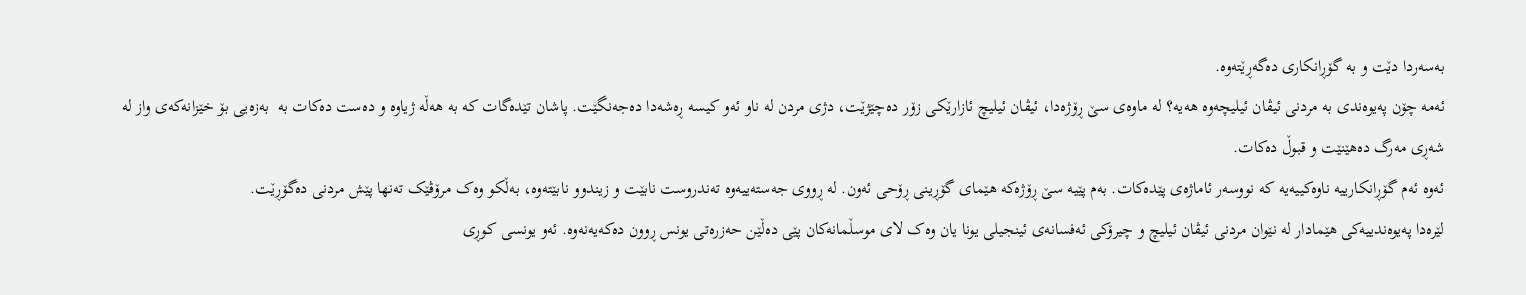بەسەردا دێت و بە گۆڕانکاری دەگەڕێتەوە.
ئەمە چۆن پەیوەندی بە مردنی ئیڤان ئیلیچەوە هەیە؟ لە ماوەی سێ ڕۆژەدا، ئیڤان ئیلیچ ئازارێکی زۆر دەچێژێت، دژی مردن لە ناو ئەو کیسە ڕەشەدا دەجەنگێت. پاشان تێدەگات کە بە هەڵە ژیاوە و دەست دەکات بە  بەزەیی بۆ خێزانەکەی واز لە شەڕی مەرگ دەهێنێت و قبوڵ دەکات.
ئەوە ئەم گۆڕانکارییە ناوەکییەیە کە نووسەر ئاماژەی پێدەکات. بەم پێیە سێ ڕۆژەکە هێمای گۆڕینی ڕۆحی ئەون. لە ڕووی جەستەییەوە تەندروست نابێت و زیندوو نابێتەوە، بەڵکو وەک مرۆڤێک تەنها پێش مردنی دەگۆڕێت.
لێرەدا پەیوەندییەکی هێمادار لە نێوان مردنی ئیڤان ئیلیچ و چیرۆکی ئەفسانەی ئینجیلی یونا یان وەک لای موسڵمانەکان پێی دەڵێن حەزرەتی یونس ڕوون دەکەیەنەوە. ئەو یونسی کوڕی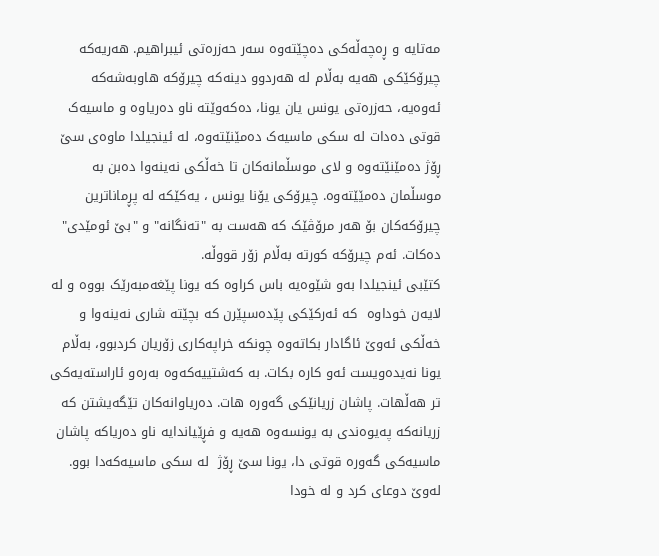مەتایە و ڕەچەڵەکی دەچێتەوە سەر حەزرەتی ئیبراهیم. هەریەکە چیرۆکێکی هەیە بەڵام لە هەردوو دینەکە چیرۆکە هاوبەشەکە ئەوەیە، حەزرەتی یونس یان یونا، دەکەوێتە ناو دەریاوە و ماسیەک قوتی دەدات لە سکی ماسیەک دەمێنێتەوە، لە ئینجیلدا ماوەی سێ ڕۆژ دەمێنێتەوە و لای موسڵمانەکان تا خەڵکی نەینەوا دەبن بە موسڵمان دەمێێتەوە. چیرۆکی یۆنا یونس ، یەکێکە لە پڕماناترین چیرۆکەکان بۆ هەر مرۆڤێک کە هەست بە "تەنگانە" و "بێ ئومێدی" دەکات. ئەم چیرۆکە کورتە بەڵام زۆر قووڵە.
کتێبی ئینجیلدا بەو شێوەیە باس کراوە کە یونا پێغەمبەرێک بووە و لە لایەن خوداوە  کە ئەرکێکی پێدەسپێرن کە بچێتە شاری نەینەوا و خەڵکی ئەوێ ئاگادار بکاتەوە چونکە خراپەکاری زۆریان کردبوو، بەڵام یونا نەیدەویست ئەو کارە بکات. بە کەشتییەکەوە بەرەو ئاراستەیەکی تر هەڵهات. پاشان زریانێکی گەورە هات. دەریاوانەکان تێگەیشتن کە زریانەکە پەیوەندی بە یونسەوە هەیە و فڕێیاندایە ناو دەریاکە پاشان ماسیەکی گەورە قوتی دا، یونا سێ ڕۆژ  لە سکی ماسیەکەدا بوو. لەوێ دوعای کرد و لە خودا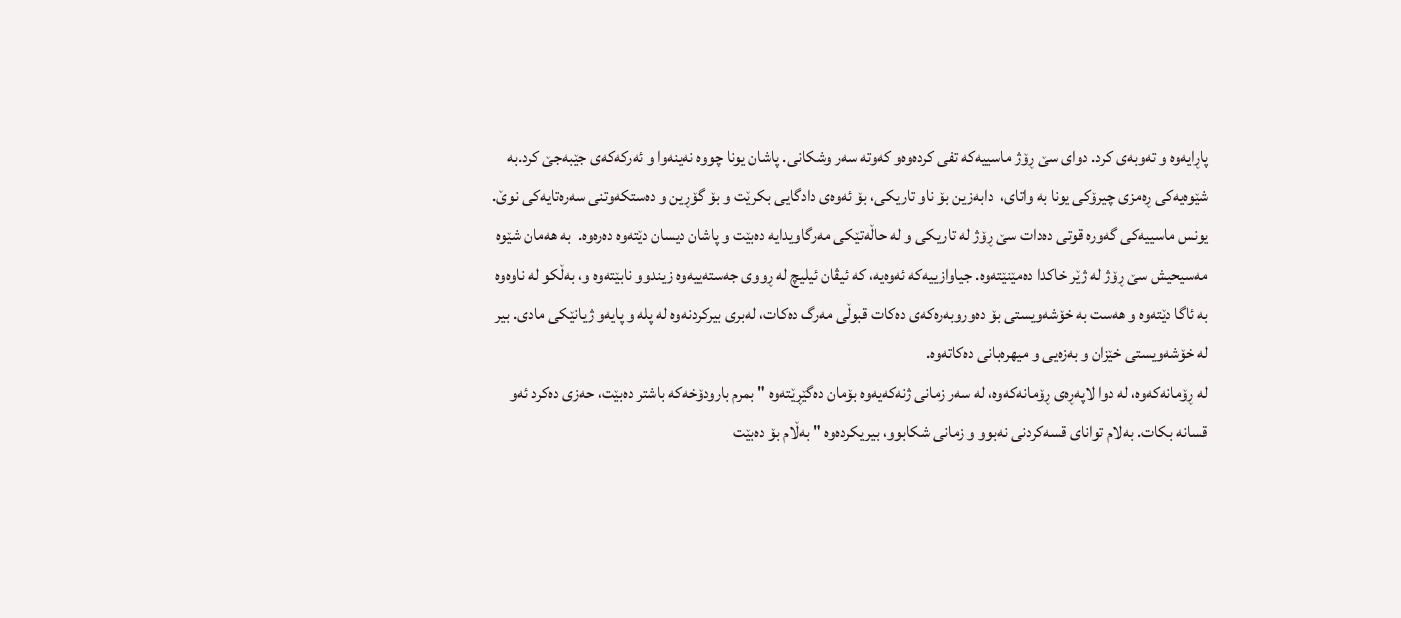پاڕایەوە و تەوبەی کرد. دوای سێ ڕۆژ ماسییەکە تفی کردەوەو کەوتە سەر وشکانی. پاشان یونا چووە نەینەوا و ئەرکەکەی جێبەجێ کرد.بە شێوەیەکی ڕەمزی چیرۆکی یونا بە واتای،  دابەزین بۆ ناو تاریکی، بۆ ئەوەی دادگایی بکرێت و بۆ گۆڕین و دەستکەوتنی سەرەتایەکی نوێ. یونس ماسییەکی گەورە قوتی دەدات سێ ڕۆژ لە تاریکی و لە حاڵەتێکی مەرگاویدایە دەبێت و پاشان دیسان دێتەوە دەرەوە.  بە هەمان شێوە مەسیحیش سێ ڕۆژ لە ژێر خاکدا دەمێنێتەوە. جیاوازییەکە ئەوەیە، کە ئیڤان ئیلیچ لە ڕووی جەستەییەوە زیندوو نابێتەوە و، بەڵکو لە ناوەوە بە ئاگا دێتەوە و هەست بە خۆشەویستی بۆ دەوروبەرەکەی دەکات قبوڵی مەرگ دەکات، لەبری بیرکردنەوە لە پلە و پایەو ژیانێکی مادی. بیر لە خۆشەویستی خێزان و بەزەیی و میهرەبانی دەکاتەوە.
لە ڕۆمانەکەوە، لە دوا لاپەڕەی ڕۆمانەکەوە، لە سەر زمانی ژنەکەیەوە بۆمان دەگێڕێتەوە " بمرم بارودۆخەکە باشتر دەبێت، حەزی دەکرد ئەو قسانە بکات. بەلام توانای قسەکردنی نەبوو و زمانی شکابوو، بیریکردەوە " بەڵام بۆ دەبێت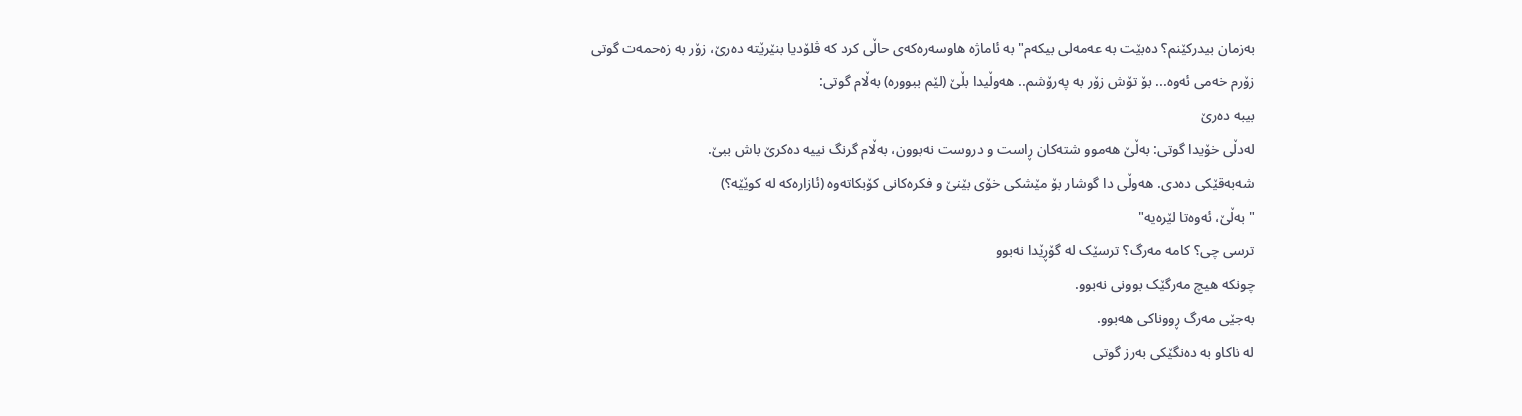بەزمان بیدرکێنم؟ دەبێت بە عەمەلی بیکەم" بە ئاماژە هاوسەرەکەی حاڵی کرد کە ڤلۆدیا بنێرێتە دەرێ، زۆر بە زەحمەت گوتی
زۆرم خەمی ئەوە... بۆ تۆش زۆر بە پەرۆشم.. هەوڵیدا بڵێ (لێم ببوورە) بەڵام گوتی:
بیبە دەرێ
لەدڵی خۆیدا گوتی: بەڵێ هەموو شتەکان ڕاست و دروست نەبوون، بەڵام گرنگ نییە دەکرێ باش ببێ.
شەبەقێکی دەدی. هەوڵی دا گوشار بۆ مێشکی خۆی بێنێ و فکرەکانی کۆبکاتەوە (ئازارەکە لە کوێێە؟)
" بەڵێ، ئەوەتا لێرەیە"
ترسی چی؟ کامە مەرگ؟ ترسێک لە گۆڕێدا نەبوو
چونکە هیچ مەرگێک بوونی نەبوو.
بەجێی مەرگ ڕووناکی هەبوو.
لە ناکاو بە دەنگێکی بەرز گوتی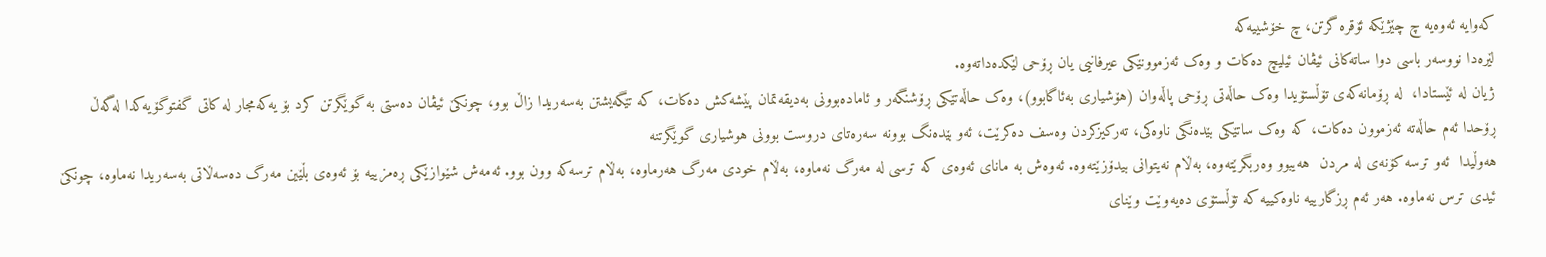کەوایە ئەوەیە چ چێژێکە ئۆقرە گرتن، چ خۆشییەکە
لێرەدا نووسەر باسی دوا ساتەکانی ئیڤان ئیلیچ دەکات و وەک ئەزموونێکی عیرفانیی یان ڕۆحی لێکدەداتەوە.
ژیان لە ئێستادا،  لە ڕۆمانەکەی تۆڵستۆیدا وەک حاڵەتی ڕۆحی پاڵەوان (هۆشیاری بەئاگابوو)، وەک حاڵەتێکی ڕۆشنگەر و ئامادەبوونی بەدیقەتمان پێشەکش دەکات، کە تێگەیشتن بەسەریدا زاڵ بوو، چونکێ ئیڤان دەستی بە گوێگرتن کرد بۆ یەکەمجار لە کاتی گفتوگۆیەکدا لەگەڵ ڕۆحدا ئەم حاڵەتە ئەزموون دەکات، کە وەک ساتێکی بێدەنگی ناوەکی، تەرکیزکردن وەسف دەکرێت، ئەو بێدەنگ بوونە سەرەتای دروست بوونی هوشیاری گوێگرتنە
هەوڵیدا  ئەو ترسە کۆنەی لە مردن  هەیبوو وەربگرێتەوە، بەڵام نەیتوانی بیدۆزێتەوە. ئەوەش بە مانای ئەوەی کە ترسی لە مەرگ نەماوە، بەڵام خودی مەرگ هەرماوە، بەڵام ترسەکە وون بوو. ئەمەش شێوازێکی ڕەمزییە بۆ ئەوەی بڵێین مەرگ دەسەڵاتی بەسەریدا نەماوە، چونکێ ئیدی ترس نەماوە. هەر ئەم ڕزگارییە ناوەکییە کە تۆڵستۆی دەیەوێت وێنای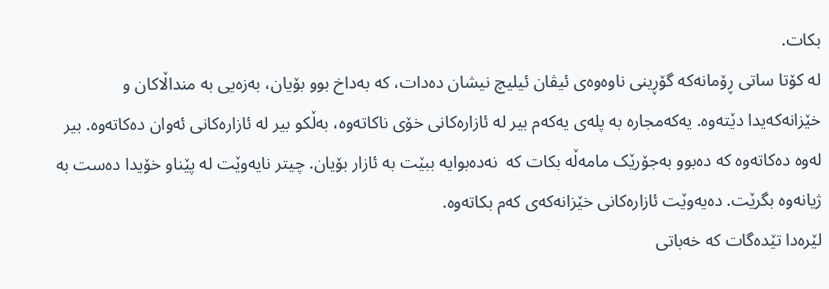بکات.
لە کۆتا ساتی ڕۆمانەکە گۆڕینی ناوەوەی ئیڤان ئیلیچ نیشان دەدات، کە بەداخ بوو بۆیان، بەزەیی بە منداڵاکان و خێزانەکەیدا دێتەوە. یەکەمجارە بە پلەی یەکەم بیر لە ئازارەکانی خۆی ناکاتەوە، بەڵکو بیر لە ئازارەکانی ئەوان دەکاتەوە. بیر لەوە دەکاتەوە کە دەبوو بەجۆرێک مامەڵە بکات کە  نەدەبوایە ببێت بە ئازار بۆیان. چیتر نایەوێت لە پێناو خۆیدا دەست بە ژیانەوە بگرێت. دەیەوێت ئازارەکانی خێزانەکەی کەم بکاتەوە.
لێرەدا تێدەگات کە خەباتی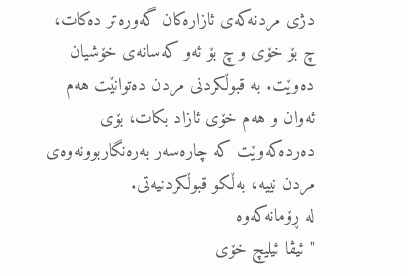دژی مردنەکەی ئازارەکان گەورەتر دەکات، چ بۆ خۆی و چ بۆ ئەو کەسانەی خۆشیان دەوێت. بە قبوڵکردنی مردن دەتوانێت هەم ئەوان و هەم خۆی ئازاد بکات، بۆی دەردەکەوێت کە چارەسەر بەرەنگاربوونەوەی مردن نییە، بەڵکو قبوڵکردنیەتی.
لە ڕۆمانەکەوە
"ئیڤا ئیلیچ خۆی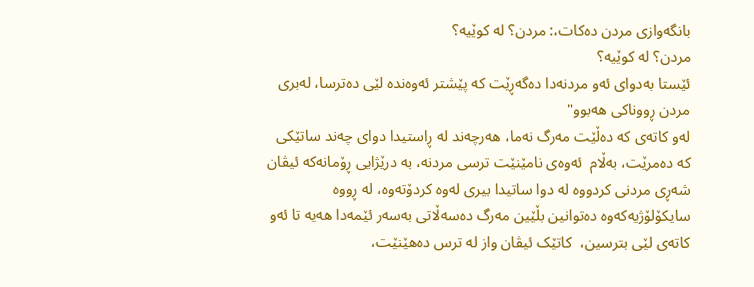بانگەوازی مردن دەکات،: مردن؟ لە کوێیە؟
مردن؟ لە کوێیە؟
ئێستا بەدوای ئەو مردنەدا دەگەڕێت کە پێشتر ئەوەندە لێی دەترسا، لەبری مردن ڕووناکی هەبوو"
لەو کاتەی کە دەڵێت مەرگ نەما، هەرچەند لە ڕاستیدا دوای چەند ساتێکی کە دەمرێت، بەڵام  ئەوەی نامێنێت ترسی مردنە، بە درێژایی ڕۆمانەکە ئیڤان شەڕی مردنی کردووە لە دوا ساتیدا بیری لەوە کردۆتەوە، لە ڕووە سایکۆلۆژیەکەوە دەتوانین بڵێین مەرگ دەسەڵاتی بەسەر ئێمەدا هەیە تا ئەو کاتەی لێی بترسین،  کاتێک ئیڤان واز لە ترس دەهێنێت،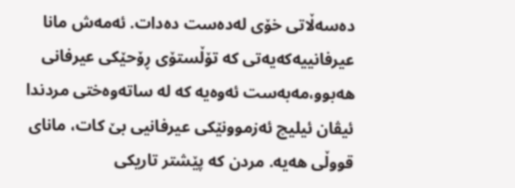دەسەڵاتی خۆی لەدەست دەدات. ئەمەش مانا عیرفانییەکەیەتی کە تۆڵستۆی ڕۆحێکی عیرفانی هەبوو،مەبەست ئەوەیە کە لە ساتەوەختی مردندا ئیڤان ئیلیچ ئەزموونێکی عیرفانیی بێ کات، مانای قووڵی هەیە. مردن کە پێشتر تاریکی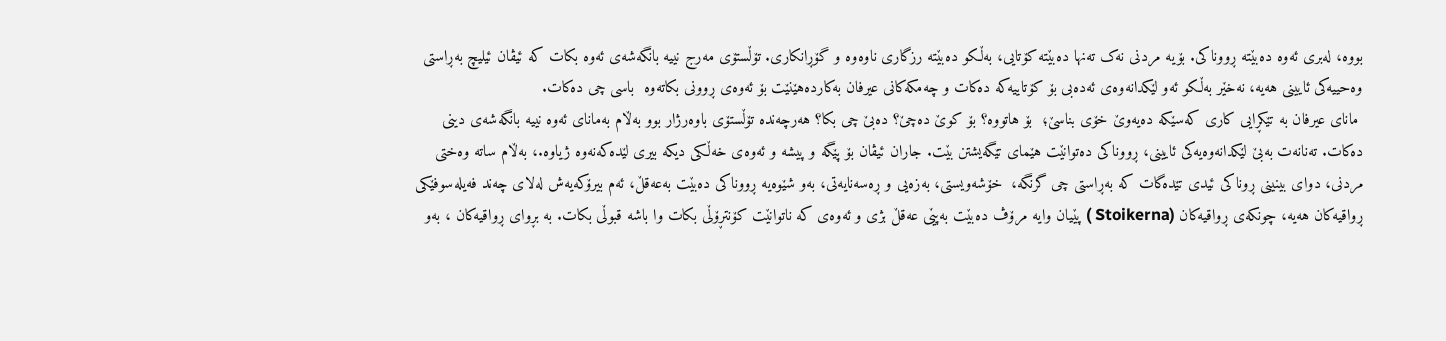بووە، لەبری ئەوە دەبێتە ڕووناکی. بۆیە مردنی نەک تەنها دەبێتە کۆتایی، بەڵکو دەبێتە رزگاری ناوەوە و گۆڕانکاری. تۆڵستۆی مەرج نییە بانگەشەی ئەوە بکات کە ئیڤان ئیلیچ بەڕاستی وەحییەکی ئایینی هەیە، نەخێر بەڵکو ئەو لێکدانەوەی ئەدەبی بۆ کۆتاییەکە دەکات و چەمکەکانی عیرفان بەکاردەهێنێت بۆ ئەوەی ڕوونی بکاتەوە  باسی چی دەکات.
 مانای عیرفان بە تێکڕایی کاری کەسێکە دەیەوێ خۆی بناسێ؛  بۆ هاتووە؟ بۆ کوێ دەچێ؟ دەبێ چی بکا؟ هەرچەندە تۆڵستۆی باوەرژار بوو بەڵام بەمانای ئەوە نییە بانگەشەی دینی دەکات. تەنانەت بەبێ لێکدانەوەیەکی ئایینی، ڕووناکی دەتوانێت هێمای تێگەیشتن بێت. جاران ئیڤان بۆ پێگە و پیشە و ئەوەی خەڵکی دیکە بیری لێدەکەنەوە ژیاوە.، بەڵام ساتە وەختی مردنی، دوای بینینی ڕوناکی ئیدی تێدەگات کە بەڕاستی چی گرنگە،  خۆشەویستی، بەزەیی و ڕەسەنایەتی، بەو شێوەیە ڕووناکی دەبێت بەعەقڵ، ئەم بیرۆکەیەش لەلای چەند فەیلەسوفێکی ڕواقیەکان هەیە، چونکەی ڕواقیەکان (Stoikerna ) پێیان وایە مرۆڤ دەبێت بەپێی عەقڵ بژی و ئەوەی کە ناتوانێت کۆنتڕۆڵی بکات وا باشە قبوڵی بکات. بە بڕوای ڕواقیەکان ، بەو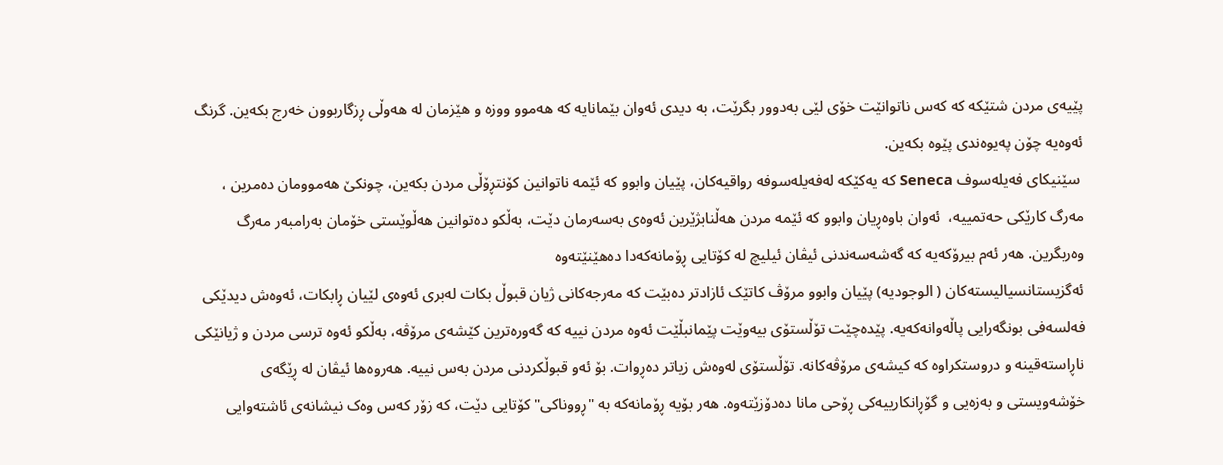پێیەی مردن شتێکە کە کەس ناتوانێت خۆی لێی بەدوور بگرێت، بە دیدی ئەوان بێمانایە کە هەموو ووزە و هێزمان لە هەوڵی ڕزگاربوون خەرج بکەین. گرنگ ئەوەیە چۆن پەیوەندی پێوە بکەین.
 سێنیکای فەیلەسوف Seneca کە یەکێکە لەفەیلەسوفە رواقیەکان، پێیان وابوو کە ئێمە ناتوانین کۆنتڕۆڵی مردن بکەین، چونکێ هەموومان دەمرین ، مەرگ کارێکی حەتمییە،  ئەوان باوەڕیان وابوو کە ئێمە مردن هەڵنابژێرین ئەوەی بەسەرمان دێت، بەڵکو دەتوانین هەڵوێستی خۆمان بەرامبەر مەرگ وەربگرین. هەر ئەم بیرۆکەیە کە گەشەسەندنی ئیڤان ئیلیچ لە کۆتایی ڕۆمانەکەدا دەهێنێتەوە
ئەگزیستانسیالیستەکان ( الوجودیە) پێیان وابوو مرۆڤ کاتێک ئازادتر دەبێت کە مەرجەکانی ژیان قبوڵ بکات لەبری ئەوەی لێیان ڕابکات، ئەوەش دیدێکی فەلسەفی بونگەرایی پاڵەوانەکەیە. پێدەچێت تۆڵستۆی بیەوێت پێمانبڵێت ئەوە مردن نییە کە گەورەترین کێشەی مرۆڤە، بەڵکو ئەوە ترسی مردن و ژیانێکی ناڕاستەقینە و دروستکراوە کە کیشەی مرۆڤەکانە. تۆڵستۆی لەوەش زیاتر دەڕوات. بۆ ئەو قبوڵکردنی مردن بەس نییە. هەروەها ئیڤان لە ڕێگەی خۆشەویستی و بەزەیی و گۆڕانکارییەکی ڕۆحی مانا دەدۆزێتەوە. هەر بۆیە ڕۆمانەکە بە "ڕووناکی" کۆتایی دێت، کە زۆر کەس وەک نیشانەی ئاشتەوایی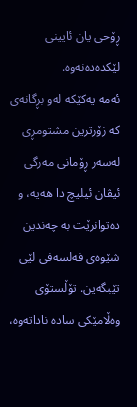ڕۆحی یان ئایینی لێکدەدەنەوە.
ئەمە یەکێکە لەو بڕگانەی کە زۆرترین مشتومڕی لەسەر ڕۆمانی مەرگی ئیڤان ئیلیچ دا هەیە، و دەتوانرێت بە چەندین شێوەی فەلسەفی لێی تێبگەین. تۆڵستۆی وەڵامێکی سادە ناداتەوە،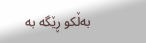بەڵکو ڕێگە بە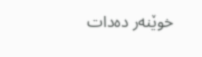خوێنەر دەدات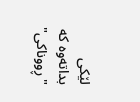لێکی بداتەوە کە "ڕووناکی"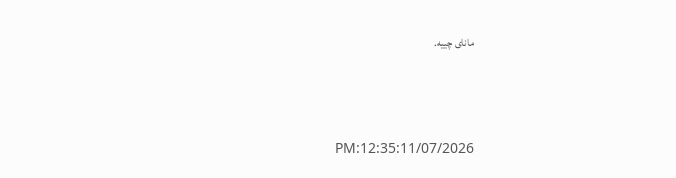مانای چییە.




PM:12:35:11/07/2026